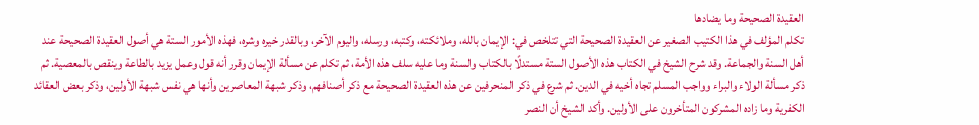العقيدة الصحيحة وما يضادها
تكلم المؤلف في هذا الكتيب الصغير عن العقيدة الصحيحة التي تتلخص في: الإيمان بالله، وملائكته، وكتبه، ورسله، واليوم الآخر، وبالقدر خيره وشره، فهذه الأمور الستة هي أصول العقيدة الصحيحة عند أهل السنة والجماعة. وقد شرح الشيخ في الكتاب هذه الأصول الستة مستدلًا بالكتاب والسنة وما عليه سلف هذه الأمة، ثم تكلم عن مسألة الإيمان وقرر أنه قول وعمل يزيد بالطاعة وينقص بالمعصية. ثم ذكر مسألة الولاء والبراء وواجب المسلم تجاه أخيه في الدين. ثم شرع في ذكر المنحرفين عن هذه العقيدة الصحيحة مع ذكر أصنافهم، وذكر شبهة المعاصرين وأنها هي نفس شبهة الأولين، وذكر بعض العقائد الكفرية وما زاده المشركون المتأخرون على الأولين. وأكد الشيخ أن النصر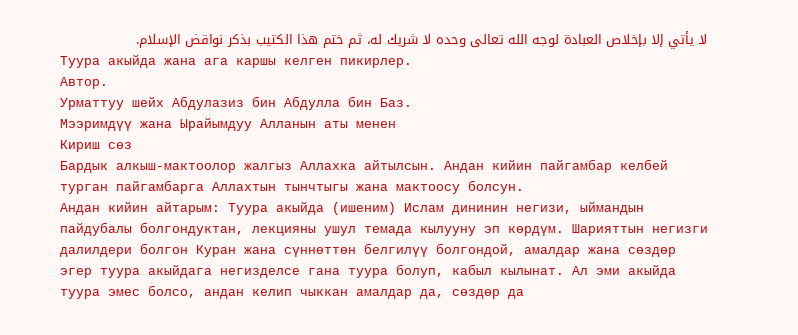لا يأتي إلا بإخلاص العبادة لوجه الله تعالى وحده لا شريك له، ثم ختم هذا الكتيب بذكر نواقض الإسلام.
Туура акыйда жана ага каршы келген пикирлер.
Автор.
Урматтуу шейх Абдулазиз бин Абдулла бин Баз.
Мээримдүү жана Ырайымдуу Алланын аты менен
Кириш сөз
Бардык алкыш-мактоолор жалгыз Аллахка айтылсын. Андан кийин пайгамбар келбей турган пайгамбарга Аллахтын тынчтыгы жана мактоосу болсун.
Андан кийин айтарым: Туура акыйда (ишеним) Ислам дининин негизи, ыймандын пайдубалы болгондуктан, лекцияны ушул темада кылууну эп көрдүм. Шарияттын негизги далилдери болгон Куран жана сүннөттөн белгилүү болгондой, амалдар жана сөздөр эгер туура акыйдага негизделсе гана туура болуп, кабыл кылынат. Ал эми акыйда туура эмес болсо, андан келип чыккан амалдар да, сөздөр да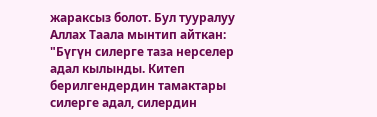жараксыз болот. Бул тууралуу Аллах Таала мынтип айткан: "Бүгүн силерге таза нерселер адал кылынды. Китеп берилгендердин тамактары силерге адал, силердин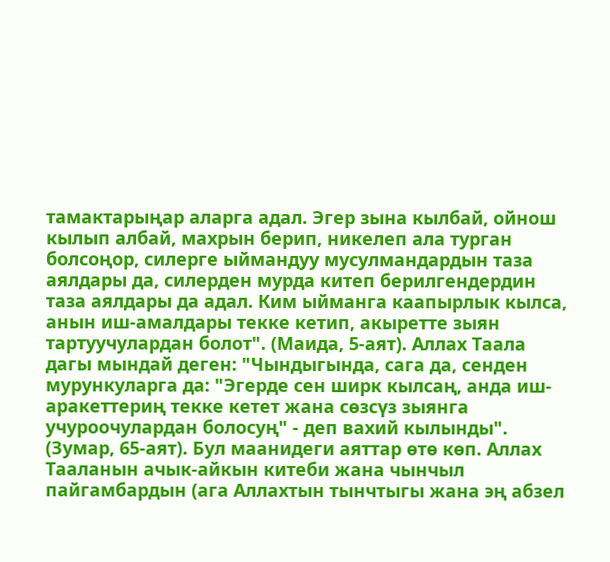тамактарыңар аларга адал. Эгер зына кылбай, ойнош кылып албай, махрын берип, никелеп ала турган болсоңор, силерге ыймандуу мусулмандардын таза аялдары да, силерден мурда китеп берилгендердин таза аялдары да адал. Ким ыйманга каапырлык кылса, анын иш-амалдары текке кетип, акыретте зыян тартуучулардан болот". (Маида, 5-аят). Аллах Таала дагы мындай деген: "Чындыгында, сага да, сенден мурункуларга да: "Эгерде сен ширк кылсаң, анда иш-аракеттериң текке кетет жана сөзсүз зыянга учуроочулардан болосуң" - деп вахий кылынды". (Зумар, 65-аят). Бул маанидеги аяттар өтө көп. Аллах Тааланын ачык-айкын китеби жана чынчыл пайгамбардын (ага Аллахтын тынчтыгы жана эң абзел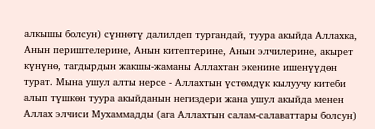алкышы болсун) сүннөтү далилдеп тургандай, туура акыйда Аллахка, Анын периштелерине, Анын китептерине, Анын элчилерине, акырет күнүнө, тагдырдын жакшы-жаманы Аллахтан экенине ишенүүдөн турат. Мына ушул алты нерсе - Аллахтын үстөмдүк кылуучу китеби алып түшкөн туура акыйданын негиздери жана ушул акыйда менен Аллах элчиси Мухаммадды (ага Аллахтын салам-салаваттары болсун)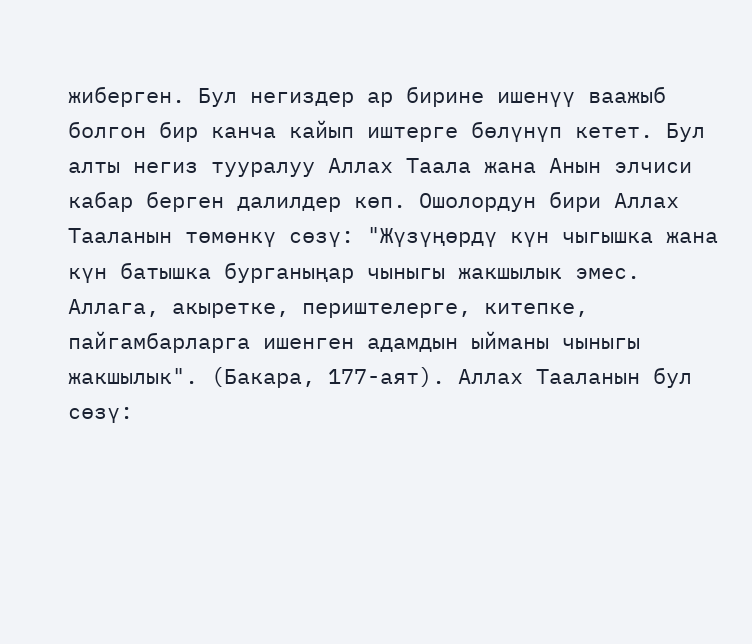жиберген. Бул негиздер ар бирине ишенүү ваажыб болгон бир канча кайып иштерге бөлүнүп кетет. Бул алты негиз тууралуу Аллах Таала жана Анын элчиси кабар берген далилдер көп. Ошолордун бири Аллах Тааланын төмөнкү сөзү: "Жүзүңөрдү күн чыгышка жана күн батышка бурганыңар чыныгы жакшылык эмес. Аллага, акыретке, периштелерге, китепке, пайгамбарларга ишенген адамдын ыйманы чыныгы жакшылык". (Бакара, 177-аят). Аллах Тааланын бул сөзү: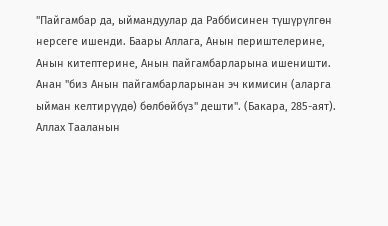"Пайгамбар да, ыймандуулар да Раббисинен түшүрүлгөн нерсеге ишенди. Баары Аллага, Анын периштелерине, Анын китептерине, Анын пайгамбарларына ишеништи. Анан "биз Анын пайгамбарларынан эч кимисин (аларга ыйман келтирүүдө) бөлбөйбүз" дешти". (Бакара, 285-аят). Аллах Тааланын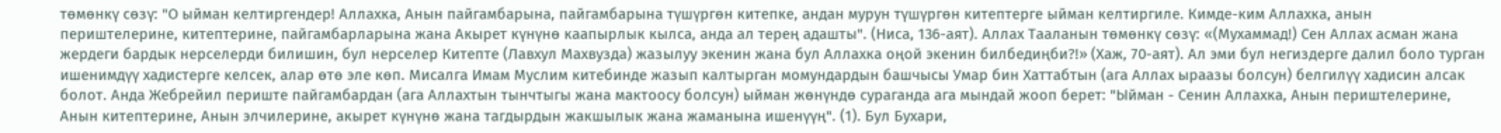төмөнкү сөзү: "О ыйман келтиргендер! Аллахка, Анын пайгамбарына, пайгамбарына түшүргөн китепке, андан мурун түшүргөн китептерге ыйман келтиргиле. Кимде-ким Аллахка, анын периштелерине, китептерине, пайгамбарларына жана Акырет күнүнө каапырлык кылса, анда ал терең адашты". (Ниса, 136-аят). Аллах Тааланын төмөнкү сөзү: «(Мухаммад!) Сен Аллах асман жана жердеги бардык нерселерди билишин, бул нерселер Китепте (Лавхул Махвузда) жазылуу экенин жана бул Аллахка оңой экенин билбедиңби?!» (Хаж, 70-аят). Ал эми бул негиздерге далил боло турган ишенимдүү хадистерге келсек, алар өтө эле көп. Мисалга Имам Муслим китебинде жазып калтырган момундардын башчысы Умар бин Хаттабтын (ага Аллах ыраазы болсун) белгилүү хадисин алсак болот. Анда Жебрейил периште пайгамбардан (ага Аллахтын тынчтыгы жана мактоосу болсун) ыйман жөнүндө сураганда ага мындай жооп берет: "Ыйман - Сенин Аллахка, Анын периштелерине, Анын китептерине, Анын элчилерине, акырет күнүнө жана тагдырдын жакшылык жана жаманына ишенүүң". (1). Бул Бухари,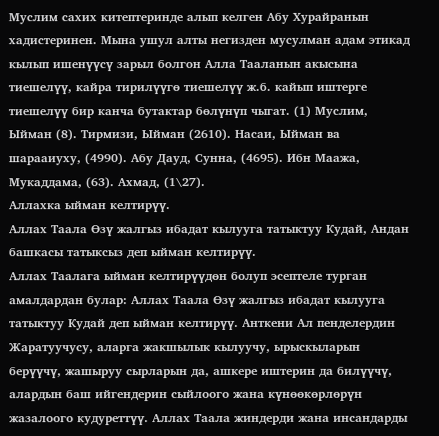Муслим сахих китептеринде алып келген Абу Хурайранын хадистеринен. Мына ушул алты негизден мусулман адам этикад кылып ишенүүсү зарыл болгон Алла Тааланын акысына тиешелүү, кайра тирилүүгө тиешелүү ж.б. кайып иштерге тиешелүү бир канча бутактар бөлүнүп чыгат. (1) Муслим, Ыйман (8). Тирмизи, Ыйман (2610). Насаи, Ыйман ва шарааиуху, (4990). Абу Дауд, Сунна, (4695). Ибн Маажа, Мукаддама, (63). Ахмад, (1\27).
Аллахка ыйман келтирүү.
Аллах Таала Өзү жалгыз ибадат кылууга татыктуу Кудай, Андан башкасы татыксыз деп ыйман келтирүү.
Аллах Таалага ыйман келтирүүдөн болуп эсептеле турган амалдардан булар: Аллах Таала Өзү жалгыз ибадат кылууга татыктуу Кудай деп ыйман келтирүү. Анткени Ал пенделердин Жаратуучусу, аларга жакшылык кылуучу, ырыскыларын берүүчү, жашыруу сырларын да, ашкере иштерин да билүүчү, алардын баш ийгендерин сыйлоого жана күнөөкөрлөрүн жазалоого кудуреттүү. Аллах Таала жиндерди жана инсандарды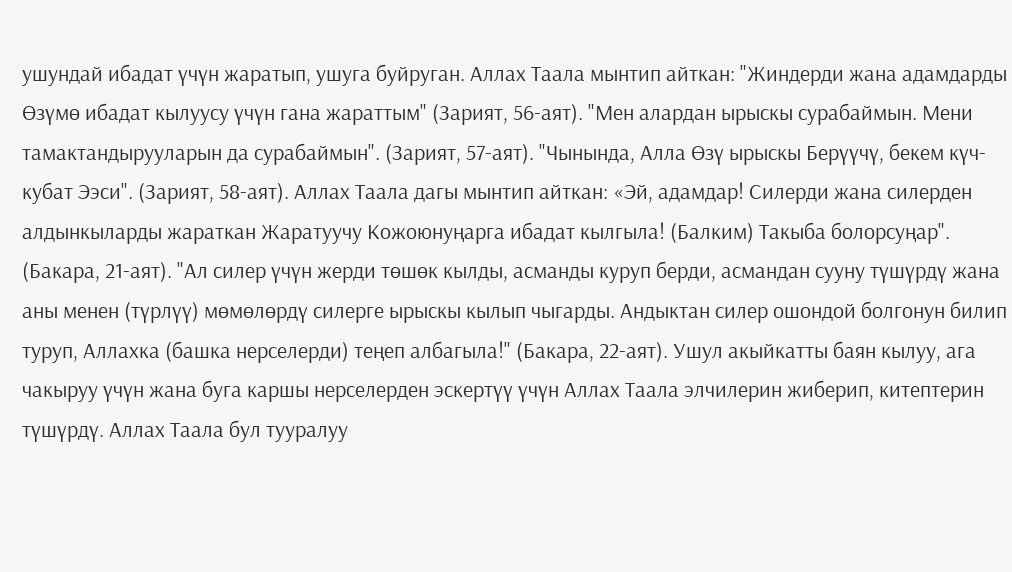ушундай ибадат үчүн жаратып, ушуга буйруган. Аллах Таала мынтип айткан: "Жиндерди жана адамдарды Өзүмө ибадат кылуусу үчүн гана жараттым" (Зарият, 56-аят). "Мен алардан ырыскы сурабаймын. Мени тамактандырууларын да сурабаймын". (Зарият, 57-аят). "Чынында, Алла Өзү ырыскы Берүүчү, бекем күч-кубат Ээси". (Зарият, 58-аят). Аллах Таала дагы мынтип айткан: «Эй, адамдар! Силерди жана силерден алдынкыларды жараткан Жаратуучу Кожоюнуңарга ибадат кылгыла! (Балким) Такыба болорсуңар". (Бакара, 21-аят). "Ал силер үчүн жерди төшөк кылды, асманды куруп берди, асмандан сууну түшүрдү жана аны менен (түрлүү) мөмөлөрдү силерге ырыскы кылып чыгарды. Андыктан силер ошондой болгонун билип туруп, Аллахка (башка нерселерди) теңеп албагыла!" (Бакара, 22-аят). Ушул акыйкатты баян кылуу, ага чакыруу үчүн жана буга каршы нерселерден эскертүү үчүн Аллах Таала элчилерин жиберип, китептерин түшүрдү. Аллах Таала бул тууралуу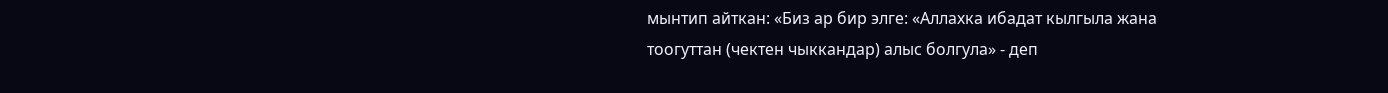мынтип айткан: «Биз ар бир элге: «Аллахка ибадат кылгыла жана тоогуттан (чектен чыккандар) алыс болгула» - деп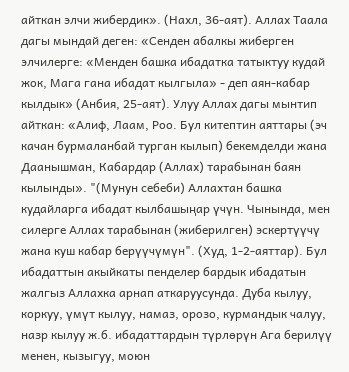айткан элчи жибердик». (Нахл, 36-аят). Аллах Таала дагы мындай деген: «Сенден абалкы жиберген элчилерге: «Менден башка ибадатка татыктуу кудай жок, Мага гана ибадат кылгыла» - деп аян-кабар кылдык» (Анбия, 25-аят). Улуу Аллах дагы мынтип айткан: «Алиф, Лаам, Роо. Бул китептин аяттары (эч качан бурмаланбай турган кылып) бекемделди жана Даанышман, Кабардар (Аллах) тарабынан баян кылынды». "(Мунун себеби) Аллахтан башка кудайларга ибадат кылбашыңар үчүн. Чынында, мен силерге Аллах тарабынан (жиберилген) эскертүүчү жана куш кабар берүүчүмүн". (Худ, 1-2-аяттар). Бул ибадаттын акыйкаты пенделер бардык ибадатын жалгыз Аллахка арнап аткаруусунда. Дуба кылуу, коркуу, үмүт кылуу, намаз, орозо, курмандык чалуу, назр кылуу ж.б. ибадаттардын түрлөрүн Ага берилүү менен, кызыгуу, моюн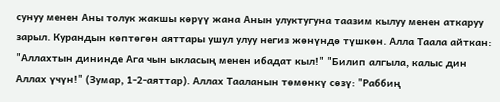сунуу менен Аны толук жакшы көрүү жана Анын улуктугуна таазим кылуу менен аткаруу зарыл. Курандын көптөгөн аяттары ушул улуу негиз жөнүндө түшкөн. Алла Таала айткан: "Аллахтын дининде Ага чын ыкласың менен ибадат кыл!" "Билип алгыла, калыс дин Аллах үчүн!" (Зумар, 1-2-аяттар). Аллах Тааланын төмөнкү сөзү: "Раббиң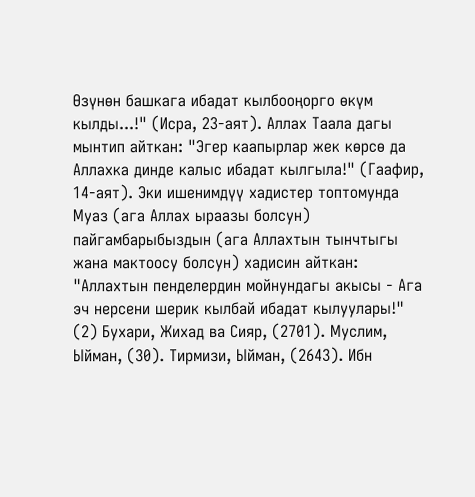Өзүнөн башкага ибадат кылбооңорго өкүм кылды...!" (Исра, 23-аят). Аллах Таала дагы мынтип айткан: "Эгер каапырлар жек көрсө да Аллахка динде калыс ибадат кылгыла!" (Гаафир, 14-аят). Эки ишенимдүү хадистер топтомунда Муаз (ага Аллах ыраазы болсун) пайгамбарыбыздын (ага Аллахтын тынчтыгы жана мактоосу болсун) хадисин айткан: "Аллахтын пенделердин мойнундагы акысы - Ага эч нерсени шерик кылбай ибадат кылуулары!" (2) Бухари, Жихад ва Сияр, (2701). Муслим, Ыйман, (30). Тирмизи, Ыйман, (2643). Ибн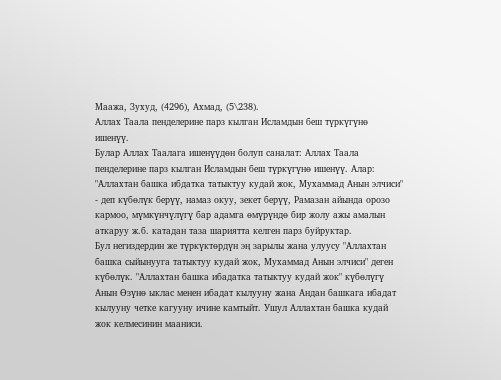Маажа, Зухуд, (4296), Ахмад, (5\238).
Аллах Таала пенделерине парз кылган Исламдын беш түркүгүнө ишенүү.
Булар Аллах Таалага ишенүүдөн болуп саналат: Аллах Таала пенделерине парз кылган Исламдын беш түркүгүнө ишенүү. Алар: "Аллахтан башка ибдатка татыктуу кудай жок, Мухаммад Анын элчиси" - деп күбөлүк берүү, намаз окуу, зекет берүү, Рамазан айында орозо кармоо, мүмкүнчүлүгү бар адамга өмүрүндө бир жолу ажы амалын аткаруу ж.б. катадан таза шариятта келген парз буйруктар.
Бул негиздердин же түркүктөрдүн эң зарылы жана улуусу "Аллахтан башка сыйынууга татыктуу кудай жок, Мухаммад Анын элчиси" деген күбөлүк. "Аллахтан башка ибадатка татыктуу кудай жок" күбөлүгү Анын Өзүнө ыклас менен ибадат кылууну жана Андан башкага ибадат кылууну четке кагууну ичине камтыйт. Ушул Аллахтан башка кудай жок келмесинин мааниси.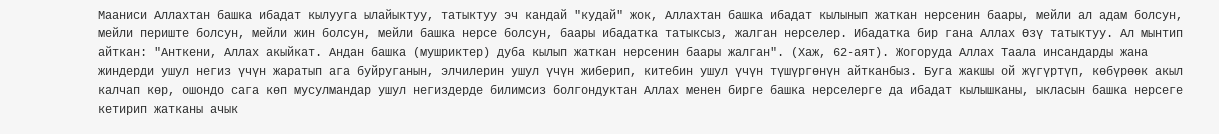Мааниси Аллахтан башка ибадат кылууга ылайыктуу, татыктуу эч кандай "кудай" жок, Аллахтан башка ибадат кылынып жаткан нерсенин баары, мейли ал адам болсун, мейли периште болсун, мейли жин болсун, мейли башка нерсе болсун, баары ибадатка татыксыз, жалган нерселер. Ибадатка бир гана Аллах Өзү татыктуу. Ал мынтип айткан: "Анткени, Аллах акыйкат. Андан башка (мушриктер) дуба кылып жаткан нерсенин баары жалган". (Хаж, 62-аят). Жогоруда Аллах Таала инсандарды жана жиндерди ушул негиз үчүн жаратып ага буйруганын, элчилерин ушул үчүн жиберип, китебин ушул үчүн түшүргөнүн айтканбыз. Буга жакшы ой жүгүртүп, көбүрөөк акыл калчап көр, ошондо сага көп мусулмандар ушул негиздерде билимсиз болгондуктан Аллах менен бирге башка нерселерге да ибадат кылышканы, ыкласын башка нерсеге кетирип жатканы ачык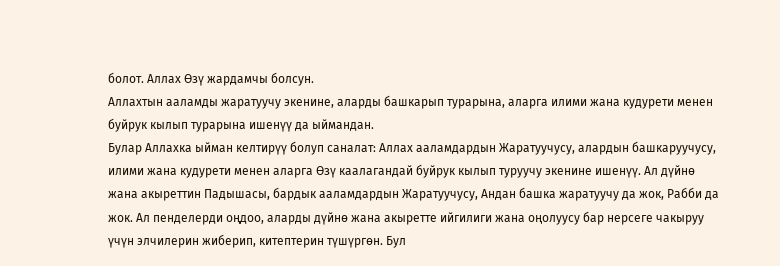болот. Аллах Өзү жардамчы болсун.
Аллахтын ааламды жаратуучу экенине, аларды башкарып турарына, аларга илими жана кудурети менен буйрук кылып турарына ишенүү да ыймандан.
Булар Аллахка ыйман келтирүү болуп саналат: Аллах ааламдардын Жаратуучусу, алардын башкаруучусу, илими жана кудурети менен аларга Өзү каалагандай буйрук кылып туруучу экенине ишенүү. Ал дүйнө жана акыреттин Падышасы, бардык ааламдардын Жаратуучусу, Андан башка жаратуучу да жок, Рабби да жок. Ал пенделерди оңдоо, аларды дүйнө жана акыретте ийгилиги жана оңолуусу бар нерсеге чакыруу үчүн элчилерин жиберип, китептерин түшүргөн. Бул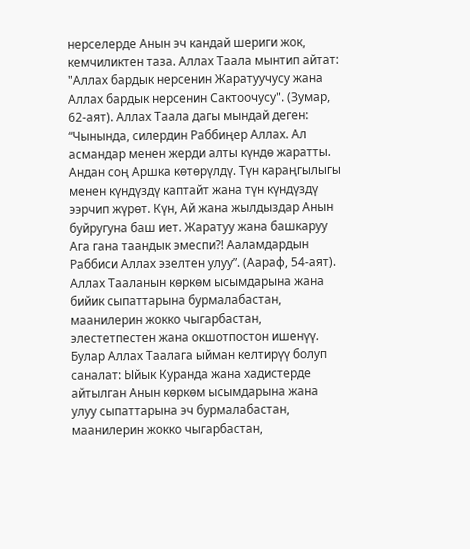нерселерде Анын эч кандай шериги жок, кемчиликтен таза. Аллах Таала мынтип айтат: "Аллах бардык нерсенин Жаратуучусу жана Аллах бардык нерсенин Сактоочусу". (Зумар, 62-аят). Аллах Таала дагы мындай деген: “Чынында, силердин Раббиңер Аллах. Ал асмандар менен жерди алты күндө жаратты. Андан соң Аршка көтөрүлдү. Түн караңгылыгы менен күндүздү каптайт жана түн күндүздү ээрчип жүрөт. Күн, Ай жана жылдыздар Анын буйругуна баш иет. Жаратуу жана башкаруу Ага гана таандык эмеспи?! Ааламдардын Раббиси Аллах эзелтен улуу”. (Аараф, 54-аят).
Аллах Тааланын көркөм ысымдарына жана бийик сыпаттарына бурмалабастан, маанилерин жокко чыгарбастан, элестетпестен жана окшотпостон ишенүү.
Булар Аллах Таалага ыйман келтирүү болуп саналат: Ыйык Куранда жана хадистерде айтылган Анын көркөм ысымдарына жана улуу сыпаттарына эч бурмалабастан, маанилерин жокко чыгарбастан,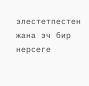элестетпестен жана эч бир нерсеге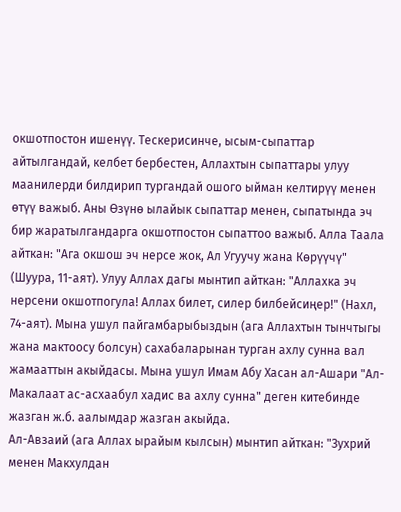окшотпостон ишенүү. Тескерисинче, ысым-сыпаттар айтылгандай, келбет бербестен, Аллахтын сыпаттары улуу маанилерди билдирип тургандай ошого ыйман келтирүү менен өтүү важыб. Аны Өзүнө ылайык сыпаттар менен, сыпатында эч бир жаратылгандарга окшотпостон сыпаттоо важыб. Алла Таала айткан: "Ага окшош эч нерсе жок, Ал Угуучу жана Көрүүчү" (Шуура, 11-аят). Улуу Аллах дагы мынтип айткан: "Аллахка эч нерсени окшотпогула! Аллах билет, силер билбейсиңер!" (Нахл, 74-аят). Мына ушул пайгамбарыбыздын (ага Аллахтын тынчтыгы жана мактоосу болсун) сахабаларынан турган ахлу сунна вал жамааттын акыйдасы. Мына ушул Имам Абу Хасан ал-Ашари "Ал-Макалаат ас-асхаабул хадис ва ахлу сунна" деген китебинде жазган ж.б. аалымдар жазган акыйда.
Ал-Авзаий (ага Аллах ырайым кылсын) мынтип айткан: "Зухрий менен Макхулдан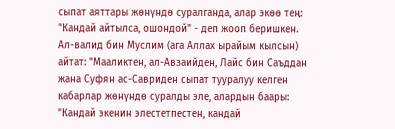сыпат аяттары жөнүндө суралганда, алар экөө тең: "Кандай айтылса, ошондой" - деп жооп беришкен. Ал-валид бин Муслим (ага Аллах ырайым кылсын) айтат: "Мааликтен, ал-Авзаийден, Лайс бин Саъддан жана Суфян ас-Савриден сыпат тууралуу келген кабарлар жөнүндө суралды эле, алардын баары: "Кандай экенин элестетпестен, кандай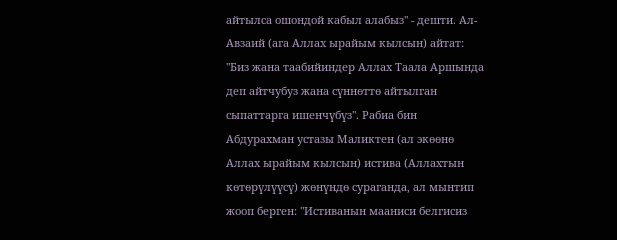айтылса ошондой кабыл алабыз" - дешти. Ал-Авзаий (ага Аллах ырайым кылсын) айтат: "Биз жана таабийиндер Аллах Таала Аршында деп айтчубуз жана сүннөттө айтылган сыпаттарга ишенчүбүз". Рабиа бин Абдурахман устазы Маликтен (ал экөөнө Аллах ырайым кылсын) истива (Аллахтын көтөрүлүүсү) жөнүндө сураганда, ал мынтип жооп берген: "Истиванын мааниси белгисиз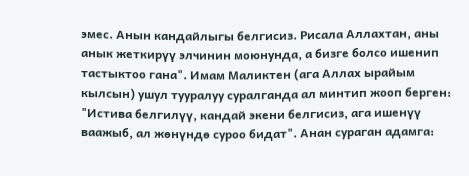эмес. Анын кандайлыгы белгисиз. Рисала Аллахтан, аны анык жеткирүү элчинин моюнунда, а бизге болсо ишенип тастыктоо гана". Имам Маликтен (ага Аллах ырайым кылсын) ушул тууралуу суралганда ал минтип жооп берген: "Истива белгилүү, кандай экени белгисиз, ага ишенүү ваажыб, ал жөнүндө суроо бидат". Анан сураган адамга: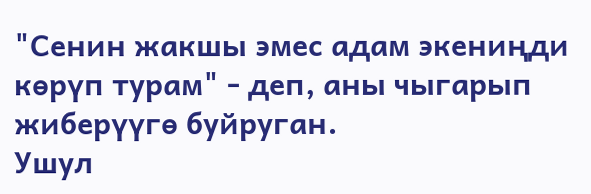"Сенин жакшы эмес адам экениңди көрүп турам" - деп, аны чыгарып жиберүүгө буйруган.
Ушул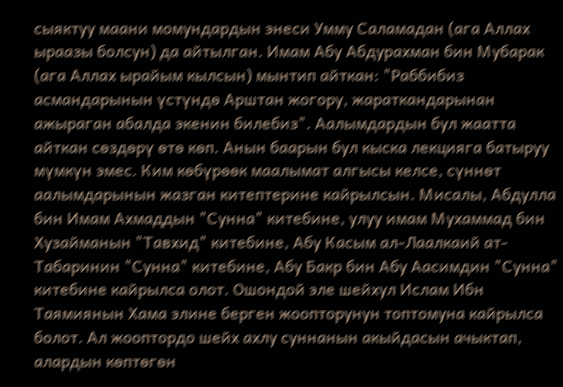сыяктуу маани момундардын энеси Умму Саламадан (ага Аллах ыраазы болсун) да айтылган. Имам Абу Абдурахман бин Мубарак (ага Аллах ырайым кылсын) мынтип айткан: "Раббибиз асмандарынын үстүндө Арштан жогору, жараткандарынан ажыраган абалда экенин билебиз". Аалымдардын бул жаатта айткан сөздөрү өтө көп. Анын баарын бул кыска лекцияга батыруу мүмкүн эмес. Ким көбүрөөк маалымат алгысы келсе, сүннөт аалымдарынын жазган китептерине кайрылсын. Мисалы, Абдулла бин Имам Ахмаддын "Сунна" китебине, улуу имам Мухаммад бин Хузайманын "Тавхид" китебине, Абу Касым ал-Лаалкаий ат-Табаринин "Сунна" китебине, Абу Бакр бин Абу Аасимдин "Сунна" китебине кайрылса олот. Ошондой эле шейхул Ислам Ибн Таямиянын Хама элине берген жоопторунун топтомуна кайрылса болот. Ал жооптордо шейх ахлу суннанын акыйдасын ачыктап, алардын көптөгөн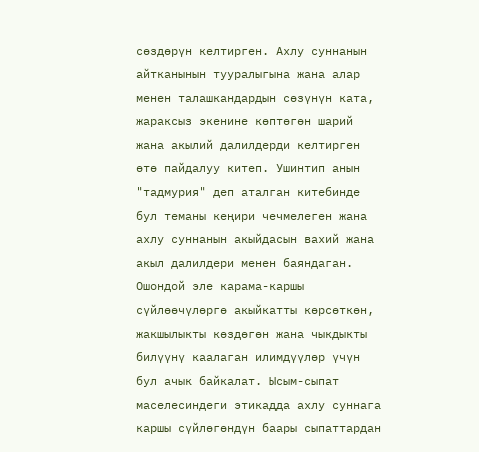сөздөрүн келтирген. Ахлу суннанын айтканынын тууралыгына жана алар менен талашкандардын сөзүнүн ката, жараксыз экенине көптөгөн шарий жана акылий далилдерди келтирген өтө пайдалуу китеп. Ушинтип анын "тадмурия" деп аталган китебинде бул теманы кеңири чечмелеген жана ахлу суннанын акыйдасын вахий жана акыл далилдери менен баяндаган. Ошондой эле карама-каршы сүйлөөчүлөргө акыйкатты көрсөткөн, жакшылыкты көздөгөн жана чыкдыкты билүүнү каалаган илимдүүлөр үчүн бул ачык байкалат. Ысым-сыпат маселесиндеги этикадда ахлу суннага каршы сүйлөгөндүн баары сыпаттардан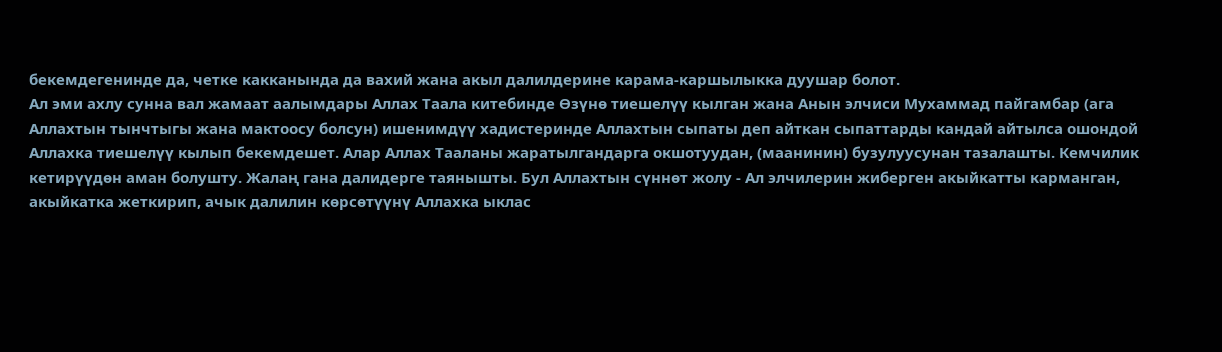бекемдегенинде да, четке какканында да вахий жана акыл далилдерине карама-каршылыкка дуушар болот.
Ал эми ахлу сунна вал жамаат аалымдары Аллах Таала китебинде Өзүнө тиешелүү кылган жана Анын элчиси Мухаммад пайгамбар (ага Аллахтын тынчтыгы жана мактоосу болсун) ишенимдүү хадистеринде Аллахтын сыпаты деп айткан сыпаттарды кандай айтылса ошондой Аллахка тиешелүү кылып бекемдешет. Алар Аллах Тааланы жаратылгандарга окшотуудан, (маанинин) бузулуусунан тазалашты. Кемчилик кетирүүдөн аман болушту. Жалаң гана далидерге таянышты. Бул Аллахтын сүннөт жолу - Ал элчилерин жиберген акыйкатты карманган, акыйкатка жеткирип, ачык далилин көрсөтүүнү Аллахка ыклас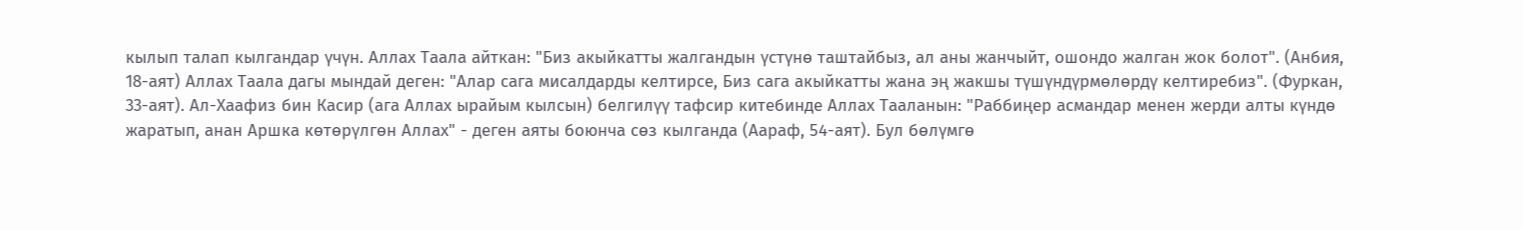кылып талап кылгандар үчүн. Аллах Таала айткан: "Биз акыйкатты жалгандын үстүнө таштайбыз, ал аны жанчыйт, ошондо жалган жок болот". (Анбия, 18-аят) Аллах Таала дагы мындай деген: "Алар сага мисалдарды келтирсе, Биз сага акыйкатты жана эң жакшы түшүндүрмөлөрдү келтиребиз". (Фуркан, 33-аят). Ал-Хаафиз бин Касир (ага Аллах ырайым кылсын) белгилүү тафсир китебинде Аллах Тааланын: "Раббиңер асмандар менен жерди алты күндө жаратып, анан Аршка көтөрүлгөн Аллах" - деген аяты боюнча сөз кылганда (Аараф, 54-аят). Бул бөлүмгө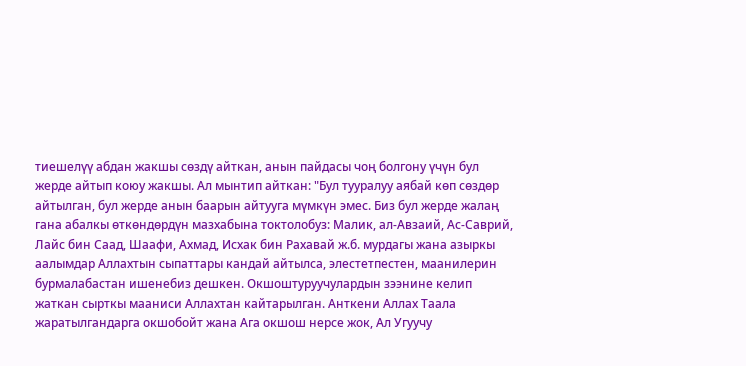тиешелүү абдан жакшы сөздү айткан, анын пайдасы чоң болгону үчүн бул жерде айтып коюу жакшы. Ал мынтип айткан: "Бул тууралуу аябай көп сөздөр айтылган, бул жерде анын баарын айтууга мүмкүн эмес. Биз бул жерде жалаң гана абалкы өткөндөрдүн мазхабына токтолобуз: Малик, ал-Авзаий, Ас-Саврий, Лайс бин Саад, Шаафи, Ахмад, Исхак бин Рахавай ж.б. мурдагы жана азыркы аалымдар Аллахтын сыпаттары кандай айтылса, элестетпестен, маанилерин бурмалабастан ишенебиз дешкен. Окшоштуруучулардын зээнине келип жаткан сырткы мааниси Аллахтан кайтарылган. Анткени Аллах Таала жаратылгандарга окшобойт жана Ага окшош нерсе жок, Ал Угуучу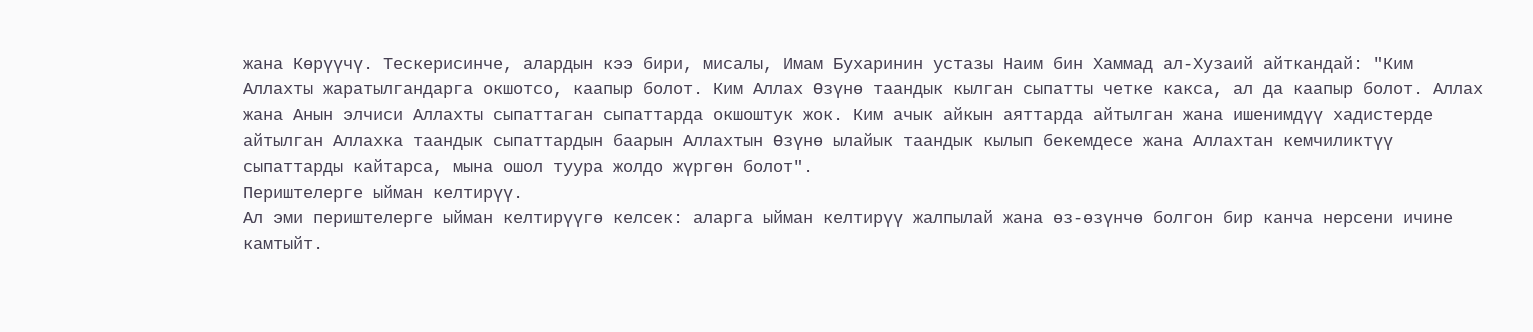жана Көрүүчү. Тескерисинче, алардын кээ бири, мисалы, Имам Бухаринин устазы Наим бин Хаммад ал-Хузаий айткандай: "Ким Аллахты жаратылгандарга окшотсо, каапыр болот. Ким Аллах Өзүнө таандык кылган сыпатты четке какса, ал да каапыр болот. Аллах жана Анын элчиси Аллахты сыпаттаган сыпаттарда окшоштук жок. Ким ачык айкын аяттарда айтылган жана ишенимдүү хадистерде айтылган Аллахка таандык сыпаттардын баарын Аллахтын Өзүнө ылайык таандык кылып бекемдесе жана Аллахтан кемчиликтүү сыпаттарды кайтарса, мына ошол туура жолдо жүргөн болот".
Периштелерге ыйман келтирүү.
Ал эми периштелерге ыйман келтирүүгө келсек: аларга ыйман келтирүү жалпылай жана өз-өзүнчө болгон бир канча нерсени ичине камтыйт.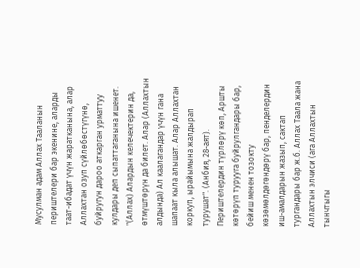Мусулман адам Аллах Тааланын периштелери бар экенине, аларды таат-ибадат үчүн жаратканына, алар Аллахтан озуп сүйлөбөстүгүнө, буйругун дароо аткарган урматтуу кулдары деп сыпаттаганына ишенет. "(Аллах) Алардын келечектерин да, өтмүштөрүн да билет. Алар (Аллахтын алдында) Ал каалагандар үчүн гана шапаат кыла алышат. Алар Аллахтан коркуп, ырайымына жалдырап турушат". (Анбия, 28-аят). Периштелердин түрлөрү көп, Аршты көтөрүп турууга буйрулгандары бар, бейиш менен тозокту көзөмөлдөгөндөрү бар, пенделердин иш-амалдарын жазып, сактап тургандары бар ж.б. Аллах Таала жана Аллахтын элчиси (ага Аллахтын тынчтыгы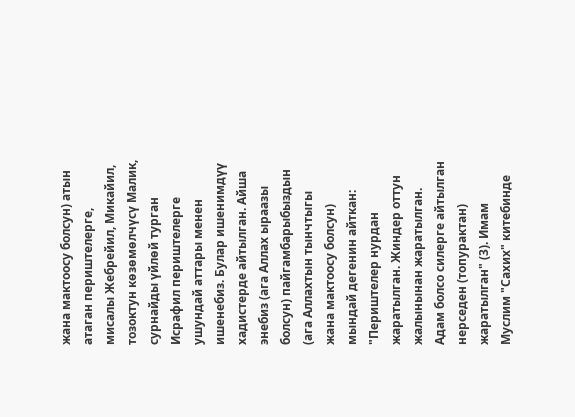жана мактоосу болсун) атын атаган периштелерге, мисалы Жебрейил, Микайил, тозоктун көзөмөлчүсү Малик, сурнайды үйлөй турган Исрафил периштелерге ушундай аттары менен ишенебиз. Булар ишенимдүү хадистерде айтылган. Айша энебиз (ага Аллах ыраазы болсун) пайгамбарыбыздын (ага Аллахтын тынчтыгы жана мактоосу болсун) мындай дегенин айткан: "Периштелер нурдан жаратылган. Жиндер оттун жалынынан жаратылган. Адам болсо силерге айтылган нерседен (топурактан) жаратылган" (3). Имам Муслим "Сахих" китебинде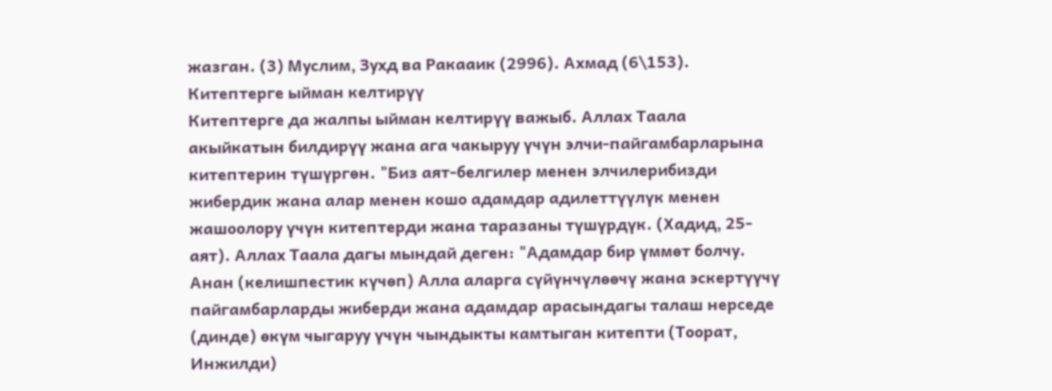жазган. (3) Муслим, Зухд ва Ракааик (2996). Ахмад (6\153).
Китептерге ыйман келтирүү
Китептерге да жалпы ыйман келтирүү важыб. Аллах Таала акыйкатын билдирүү жана ага чакыруу үчүн элчи-пайгамбарларына китептерин түшүргөн. "Биз аят-белгилер менен элчилерибизди жибердик жана алар менен кошо адамдар адилеттүүлүк менен жашоолору үчүн китептерди жана таразаны түшүрдүк. (Хадид, 25-аят). Аллах Таала дагы мындай деген: "Адамдар бир үммөт болчу. Анан (келишпестик күчөп) Алла аларга сүйүнчүлөөчү жана эскертүүчү пайгамбарларды жиберди жана адамдар арасындагы талаш нерседе (динде) өкүм чыгаруу үчүн чындыкты камтыган китепти (Тоорат, Инжилди)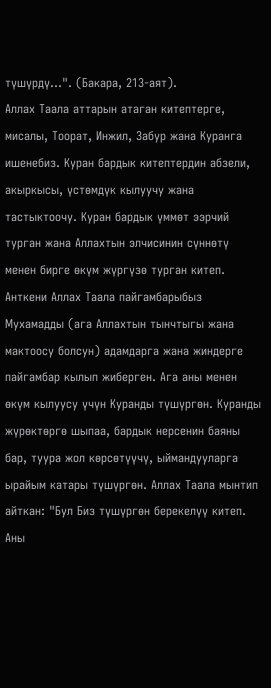түшүрдү...". (Бакара, 213-аят).
Аллах Таала аттарын атаган китептерге, мисалы, Тоорат, Инжил, Забур жана Куранга ишенебиз. Куран бардык китептердин абзели, акыркысы, үстөмдүк кылуучу жана тастыктоочу. Куран бардык үммөт ээрчий турган жана Аллахтын элчисинин сүннөтү менен бирге өкүм жүргүзө турган китеп. Анткени Аллах Таала пайгамбарыбыз Мухамадды (ага Аллахтын тынчтыгы жана мактоосу болсун) адамдарга жана жиндерге пайгамбар кылып жиберген. Ага аны менен өкүм кылуусу үчүн Куранды түшүргөн. Куранды жүрөктөргө шыпаа, бардык нерсенин баяны бар, туура жол көрсөтүүчү, ыймандууларга ырайым катары түшүргөн. Аллах Таала мынтип айткан: "Бул Биз түшүргөн берекелүү китеп. Аны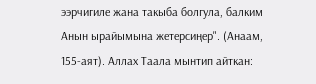ээрчигиле жана такыба болгула, балким Анын ырайымына жетерсиңер". (Анаам, 155-аят). Аллах Таала мынтип айткан: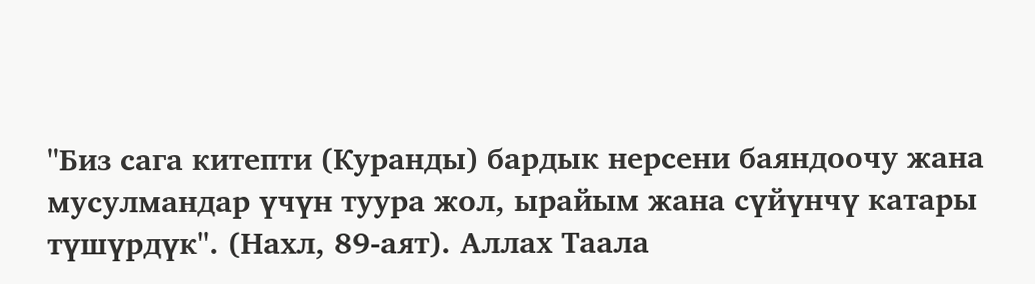"Биз сага китепти (Куранды) бардык нерсени баяндоочу жана мусулмандар үчүн туура жол, ырайым жана сүйүнчү катары түшүрдүк". (Нахл, 89-аят). Аллах Таала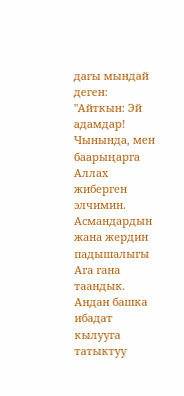дагы мындай деген: "Айткын: Эй адамдар! Чынында, мен баарыңарга Аллах жиберген элчимин. Асмандардын жана жердин падышалыгы Ага гана таандык. Андан башка ибадат кылууга татыктуу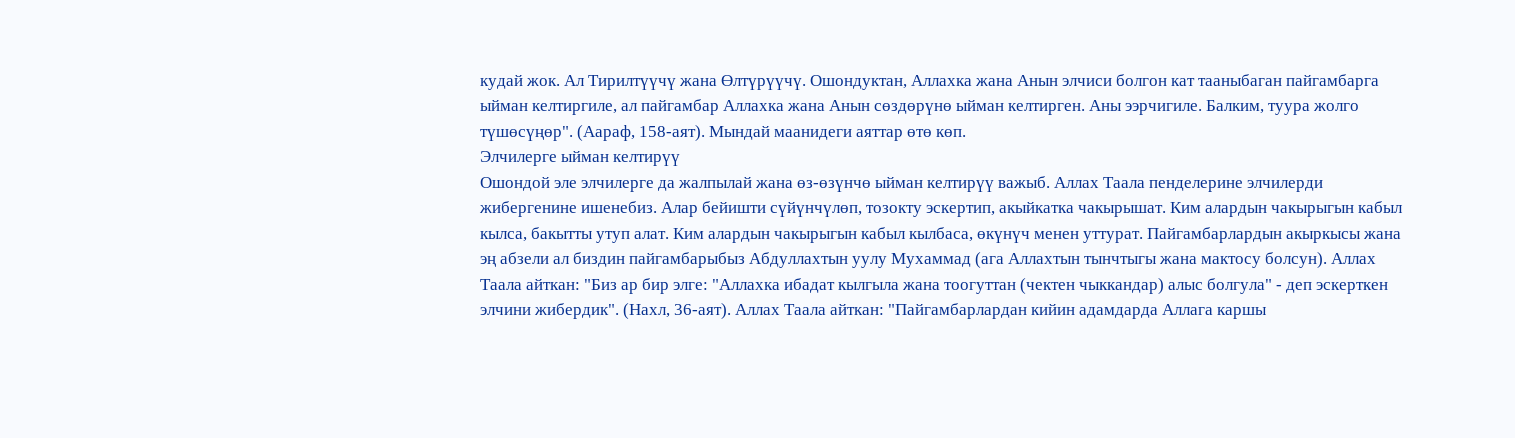кудай жок. Ал Тирилтүүчү жана Өлтүрүүчү. Ошондуктан, Аллахка жана Анын элчиси болгон кат тааныбаган пайгамбарга ыйман келтиргиле, ал пайгамбар Аллахка жана Анын сөздөрүнө ыйман келтирген. Аны ээрчигиле. Балким, туура жолго түшөсүңөр". (Аараф, 158-аят). Мындай маанидеги аяттар өтө көп.
Элчилерге ыйман келтирүү
Ошондой эле элчилерге да жалпылай жана өз-өзүнчө ыйман келтирүү важыб. Аллах Таала пенделерине элчилерди жибергенине ишенебиз. Алар бейишти сүйүнчүлөп, тозокту эскертип, акыйкатка чакырышат. Ким алардын чакырыгын кабыл кылса, бакытты утуп алат. Ким алардын чакырыгын кабыл кылбаса, өкүнүч менен уттурат. Пайгамбарлардын акыркысы жана эң абзели ал биздин пайгамбарыбыз Абдуллахтын уулу Мухаммад (ага Аллахтын тынчтыгы жана мактосу болсун). Аллах Таала айткан: "Биз ар бир элге: "Аллахка ибадат кылгыла жана тоогуттан (чектен чыккандар) алыс болгула" - деп эскерткен элчини жибердик". (Нахл, 36-аят). Аллах Таала айткан: "Пайгамбарлардан кийин адамдарда Аллага каршы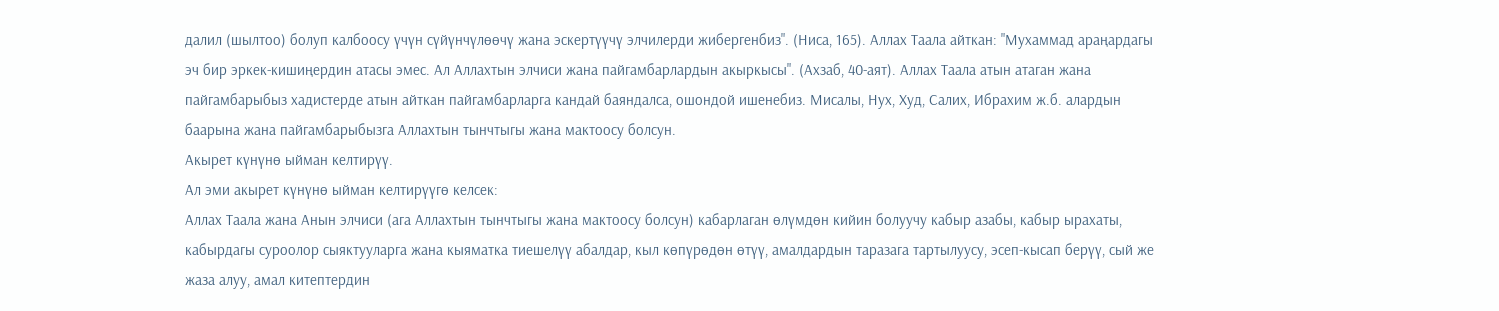далил (шылтоо) болуп калбоосу үчүн сүйүнчүлөөчү жана эскертүүчү элчилерди жибергенбиз". (Ниса, 165). Аллах Таала айткан: "Мухаммад араңардагы эч бир эркек-кишиңердин атасы эмес. Ал Аллахтын элчиси жана пайгамбарлардын акыркысы". (Ахзаб, 40-аят). Аллах Таала атын атаган жана пайгамбарыбыз хадистерде атын айткан пайгамбарларга кандай баяндалса, ошондой ишенебиз. Мисалы, Нух, Худ, Салих, Ибрахим ж.б. алардын баарына жана пайгамбарыбызга Аллахтын тынчтыгы жана мактоосу болсун.
Акырет күнүнө ыйман келтирүү.
Ал эми акырет күнүнө ыйман келтирүүгө келсек:
Аллах Таала жана Анын элчиси (ага Аллахтын тынчтыгы жана мактоосу болсун) кабарлаган өлүмдөн кийин болуучу кабыр азабы, кабыр ырахаты, кабырдагы суроолор сыяктууларга жана кыяматка тиешелүү абалдар, кыл көпүрөдөн өтүү, амалдардын таразага тартылуусу, эсеп-кысап берүү, сый же жаза алуу, амал китептердин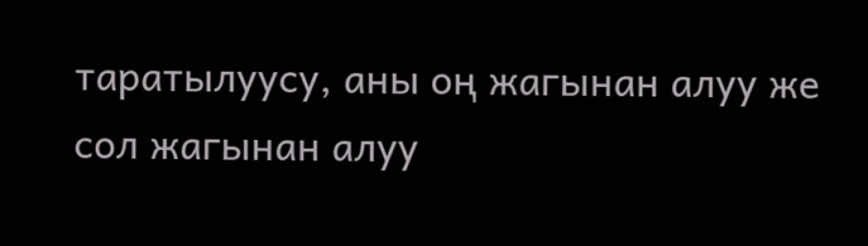таратылуусу, аны оң жагынан алуу же сол жагынан алуу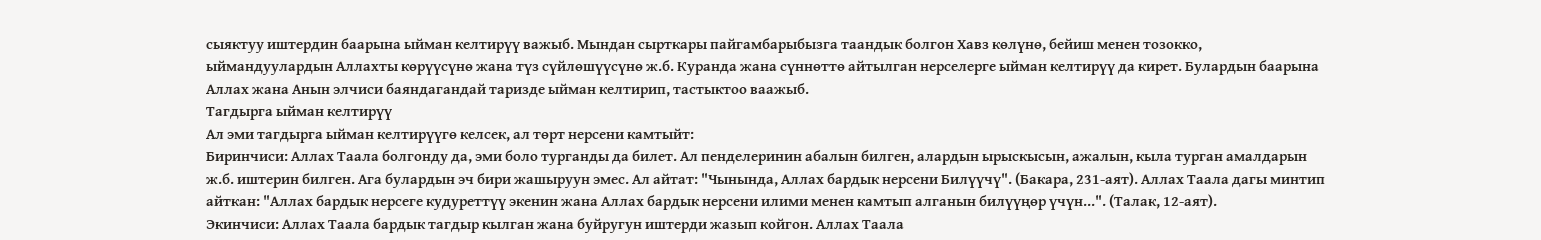сыяктуу иштердин баарына ыйман келтирүү важыб. Мындан сырткары пайгамбарыбызга таандык болгон Хавз көлүнө, бейиш менен тозокко, ыймандуулардын Аллахты көрүүсүнө жана түз сүйлөшүүсүнө ж.б. Куранда жана сүннөттө айтылган нерселерге ыйман келтирүү да кирет. Булардын баарына Аллах жана Анын элчиси баяндагандай таризде ыйман келтирип, тастыктоо ваажыб.
Тагдырга ыйман келтирүү
Ал эми тагдырга ыйман келтирүүгө келсек, ал төрт нерсени камтыйт:
Биринчиси: Аллах Таала болгонду да, эми боло турганды да билет. Ал пенделеринин абалын билген, алардын ырыскысын, ажалын, кыла турган амалдарын ж.б. иштерин билген. Ага булардын эч бири жашыруун эмес. Ал айтат: "Чынында, Аллах бардык нерсени Билүүчү". (Бакара, 231-аят). Аллах Таала дагы минтип айткан: "Аллах бардык нерсеге кудуреттүү экенин жана Аллах бардык нерсени илими менен камтып алганын билүүңөр үчүн...". (Талак, 12-аят).
Экинчиси: Аллах Таала бардык тагдыр кылган жана буйругун иштерди жазып койгон. Аллах Таала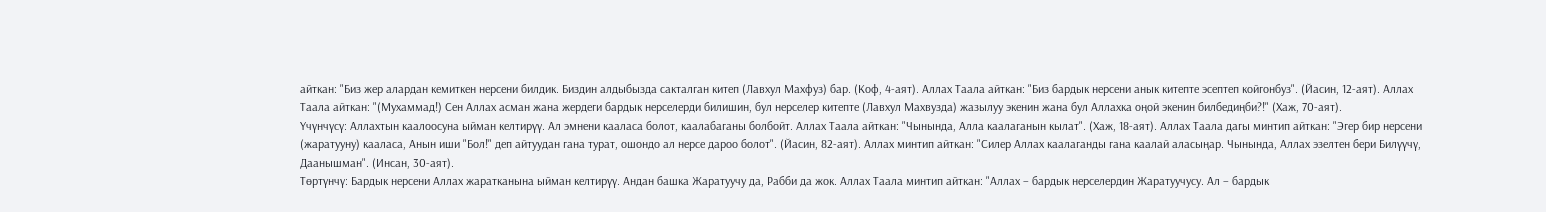айткан: "Биз жер алардан кемиткен нерсени билдик. Биздин алдыбызда сакталган китеп (Лавхул Махфуз) бар. (Коф, 4-аят). Аллах Таала айткан: "Биз бардык нерсени анык китепте эсептеп койгонбуз". (Йасин, 12-аят). Аллах Таала айткан: "(Мухаммад!) Сен Аллах асман жана жердеги бардык нерселерди билишин, бул нерселер китепте (Лавхул Махвузда) жазылуу экенин жана бул Аллахка оңой экенин билбедиңби?!" (Хаж, 70-аят).
Үчүнчүсү: Аллахтын каалоосуна ыйман келтирүү. Ал эмнени кааласа болот, каалабаганы болбойт. Аллах Таала айткан: "Чынында, Алла каалаганын кылат". (Хаж, 18-аят). Аллах Таала дагы минтип айткан: "Эгер бир нерсени (жаратууну) кааласа, Анын иши "Бол!" деп айтуудан гана турат, ошондо ал нерсе дароо болот". (Йасин, 82-аят). Аллах минтип айткан: "Силер Аллах каалаганды гана каалай аласыңар. Чынында, Аллах эзелтен бери Билүүчү, Даанышман". (Инсан, 30-аят).
Төртүнчү: Бардык нерсени Аллах жаратканына ыйман келтирүү. Андан башка Жаратуучу да, Рабби да жок. Аллах Таала минтип айткан: "Аллах – бардык нерселердин Жаратуучусу. Ал – бардык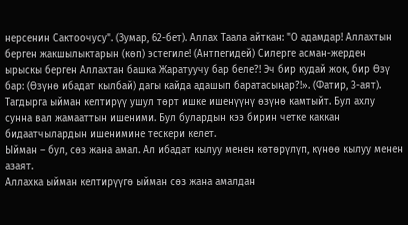нерсенин Сактоочусу". (Зумар, 62-бет). Аллах Таала айткан: "О адамдар! Аллахтын берген жакшылыктарын (көп) эстегиле! (Антпегидей) Силерге асман-жерден ырыскы берген Аллахтан башка Жаратуучу бар беле?! Эч бир кудай жок, бир Өзү бар: (Өзүнө ибадат кылбай) дагы кайда адашып баратасыңар?!». (Фатир, 3-аят). Тагдырга ыйман келтирүү ушул төрт ишке ишенүүнү өзүнө камтыйт. Бул ахлу сунна вал жамааттын ишеними. Бул булардын кээ бирин четке каккан бидаатчылардын ишенимине тескери келет.
Ыйман – бул, сөз жана амал. Ал ибадат кылуу менен көтөрүлүп, күнөө кылуу менен азаят.
Аллахка ыйман келтирүүгө ыйман сөз жана амалдан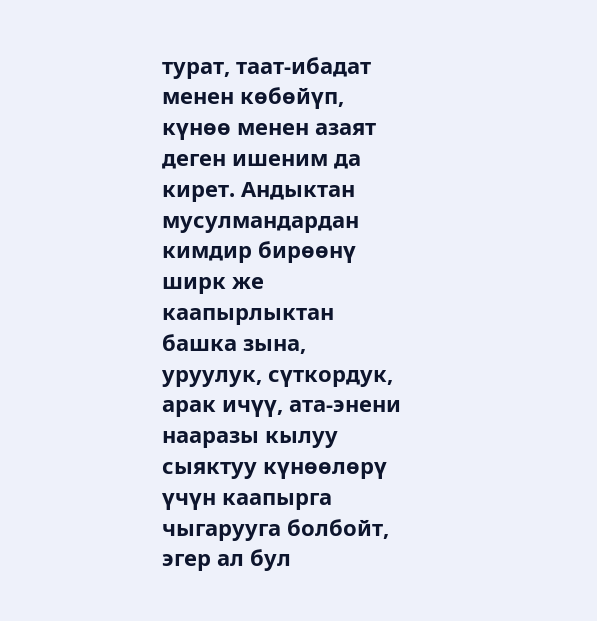турат, таат-ибадат менен көбөйүп, күнөө менен азаят деген ишеним да кирет. Андыктан мусулмандардан кимдир бирөөнү ширк же каапырлыктан башка зына, уруулук, сүткордук, арак ичүү, ата-энени нааразы кылуу сыяктуу күнөөлөрү үчүн каапырга чыгарууга болбойт, эгер ал бул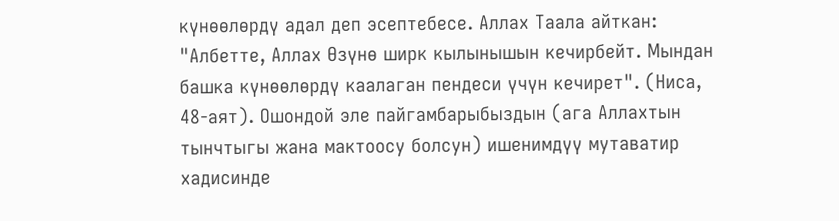күнөөлөрдү адал деп эсептебесе. Аллах Таала айткан: "Албетте, Аллах Өзүнө ширк кылынышын кечирбейт. Мындан башка күнөөлөрдү каалаган пендеси үчүн кечирет". (Ниса, 48-аят). Ошондой эле пайгамбарыбыздын (ага Аллахтын тынчтыгы жана мактоосу болсун) ишенимдүү мутаватир хадисинде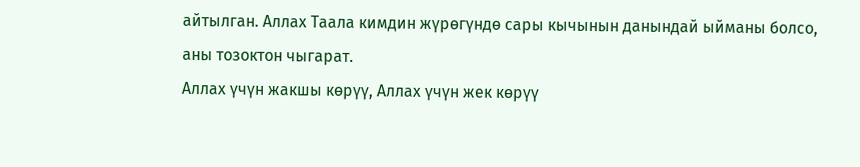айтылган. Аллах Таала кимдин жүрөгүндө сары кычынын данындай ыйманы болсо, аны тозоктон чыгарат.
Аллах үчүн жакшы көрүү, Аллах үчүн жек көрүү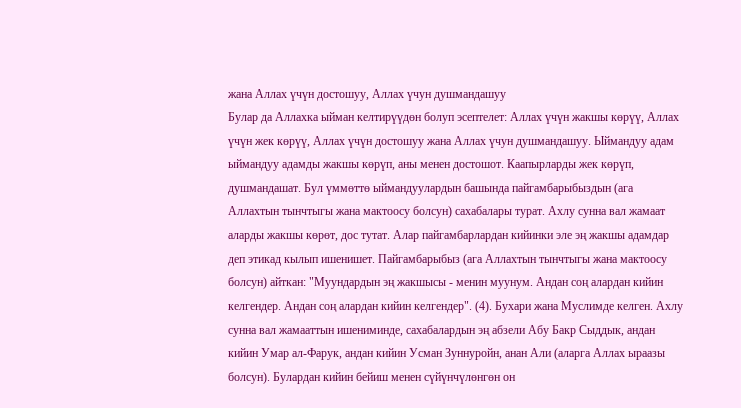жана Аллах үчүн достошуу, Аллах үчун душмандашуу
Булар да Аллахка ыйман келтирүүдөн болуп эсептелет: Аллах үчүн жакшы көрүү, Аллах үчүн жек көрүү, Аллах үчүн достошуу жана Аллах үчун душмандашуу. Ыймандуу адам ыймандуу адамды жакшы көрүп, аны менен достошот. Каапырларды жек көрүп, душмандашат. Бул үммөттө ыймандуулардын башында пайгамбарыбыздын (ага Аллахтын тынчтыгы жана мактоосу болсун) сахабалары турат. Ахлу сунна вал жамаат аларды жакшы көрөт, дос тутат. Алар пайгамбарлардан кийинки эле эң жакшы адамдар деп этикад кылып ишенишет. Пайгамбарыбыз (ага Аллахтын тынчтыгы жана мактоосу болсун) айткан: "Муундардын эң жакшысы - менин муунум. Андан соң алардан кийин келгендер. Андан соң алардан кийин келгендер". (4). Бухари жана Муслимде келген. Ахлу сунна вал жамааттын ишениминде, сахабалардын эң абзели Абу Бакр Сыддык, андан кийин Умар ал-Фарук, андан кийин Усман Зуннуройн, анан Али (аларга Аллах ыраазы болсун). Булардан кийин бейиш менен сүйүнчүлөнгөн он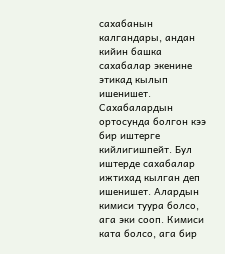сахабанын калгандары, андан кийин башка сахабалар экенине этикад кылып ишенишет. Сахабалардын ортосунда болгон кээ бир иштерге кийлигишпейт. Бул иштерде сахабалар ижтихад кылган деп ишенишет. Алардын кимиси туура болсо, ага эки сооп. Кимиси ката болсо, ага бир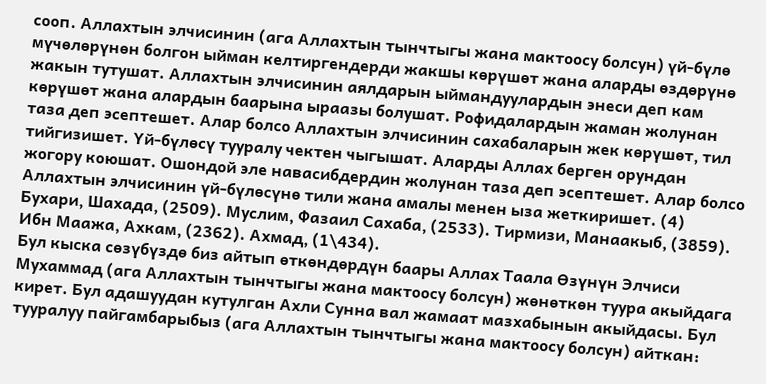сооп. Аллахтын элчисинин (ага Аллахтын тынчтыгы жана мактоосу болсун) үй-бүлө мүчөлөрүнөн болгон ыйман келтиргендерди жакшы көрүшөт жана аларды өздөрүнө жакын тутушат. Аллахтын элчисинин аялдарын ыймандуулардын энеси деп кам көрүшөт жана алардын баарына ыраазы болушат. Рофидалардын жаман жолунан таза деп эсептешет. Алар болсо Аллахтын элчисинин сахабаларын жек көрүшөт, тил тийгизишет. Үй-бүлөсү тууралу чектен чыгышат. Аларды Аллах берген орундан жогору коюшат. Ошондой эле навасибдердин жолунан таза деп эсептешет. Алар болсо Аллахтын элчисинин үй-бүлөсүнө тили жана амалы менен ыза жеткиришет. (4) Бухари, Шахада, (2509). Муслим, Фазаил Сахаба, (2533). Тирмизи, Манаакыб, (3859). Ибн Маажа, Ахкам, (2362). Ахмад, (1\434).
Бул кыска сөзүбүздө биз айтып өткөндөрдүн баары Аллах Таала Өзүнүн Элчиси Мухаммад (ага Аллахтын тынчтыгы жана мактоосу болсун) жөнөткөн туура акыйдага кирет. Бул адашуудан кутулган Ахли Сунна вал жамаат мазхабынын акыйдасы. Бул тууралуу пайгамбарыбыз (ага Аллахтын тынчтыгы жана мактоосу болсун) айткан: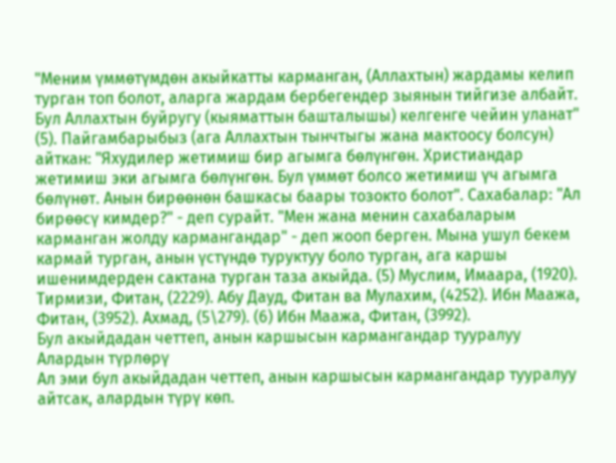"Меним үммөтүмдөн акыйкатты карманган, (Аллахтын) жардамы келип турган топ болот, аларга жардам бербегендер зыянын тийгизе албайт. Бул Аллахтын буйругу (кыяматтын башталышы) келгенге чейин уланат" (5). Пайгамбарыбыз (ага Аллахтын тынчтыгы жана мактоосу болсун) айткан: "Яхудилер жетимиш бир агымга бөлүнгөн. Христиандар жетимиш эки агымга бөлүнгөн. Бул үммөт болсо жетимиш үч агымга бөлүнөт. Анын бирөөнөн башкасы баары тозокто болот". Сахабалар: "Ал бирөөсү кимдер?" - деп сурайт. "Мен жана менин сахабаларым карманган жолду кармангандар" - деп жооп берген. Мына ушул бекем кармай турган, анын үстүндө туруктуу боло турган, ага каршы ишенимдерден сактана турган таза акыйда. (5) Муслим, Имаара, (1920). Тирмизи, Фитан, (2229). Абу Дауд, Фитан ва Мулахим, (4252). Ибн Маажа, Фитан, (3952). Ахмад, (5\279). (6) Ибн Маажа, Фитан, (3992).
Бул акыйдадан четтеп, анын каршысын кармангандар тууралуу
Алардын түрлөрү
Ал эми бул акыйдадан четтеп, анын каршысын кармангандар тууралуу айтсак, алардын түрү көп.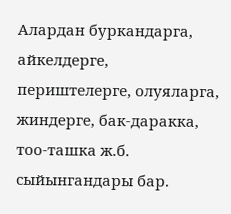Алардан буркандарга, айкелдерге, периштелерге, олуяларга, жиндерге, бак-даракка, тоо-ташка ж.б. сыйынгандары бар.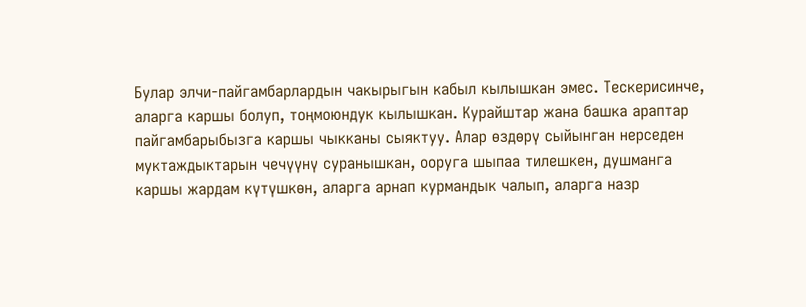Булар элчи-пайгамбарлардын чакырыгын кабыл кылышкан эмес. Тескерисинче, аларга каршы болуп, тоңмоюндук кылышкан. Курайштар жана башка араптар пайгамбарыбызга каршы чыкканы сыяктуу. Алар өздөрү сыйынган нерседен муктаждыктарын чечүүнү суранышкан, ооруга шыпаа тилешкен, душманга каршы жардам күтүшкөн, аларга арнап курмандык чалып, аларга назр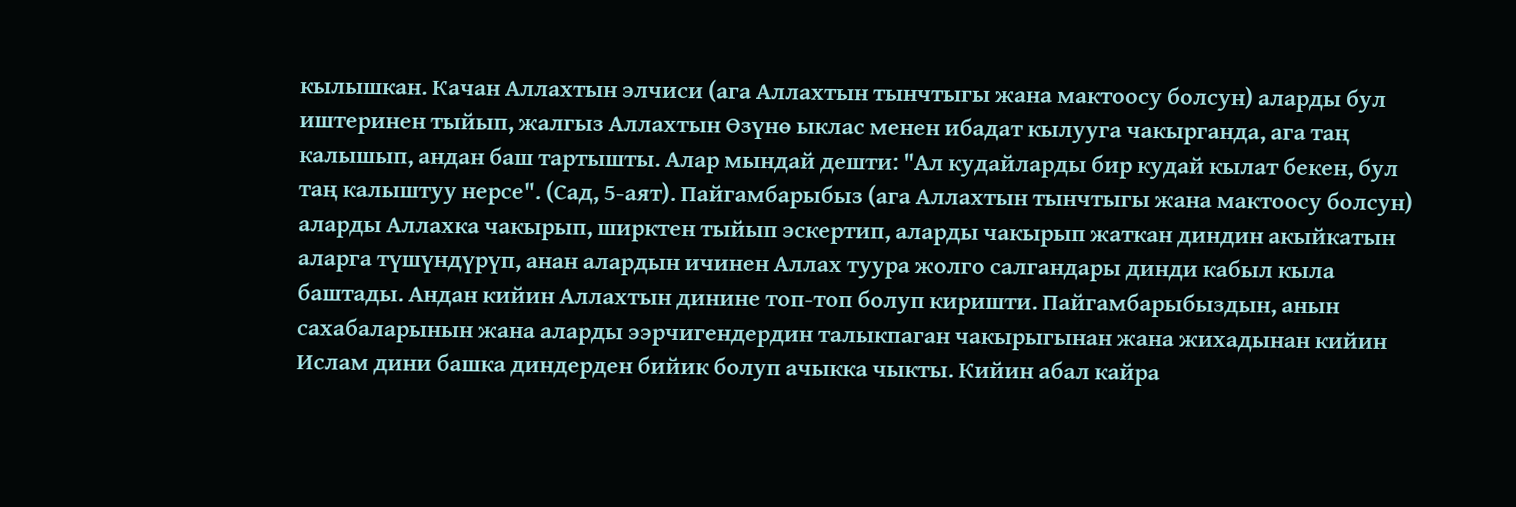кылышкан. Качан Аллахтын элчиси (ага Аллахтын тынчтыгы жана мактоосу болсун) аларды бул иштеринен тыйып, жалгыз Аллахтын Өзүнө ыклас менен ибадат кылууга чакырганда, ага таң калышып, андан баш тартышты. Алар мындай дешти: "Ал кудайларды бир кудай кылат бекен, бул таң калыштуу нерсе". (Сад, 5-аят). Пайгамбарыбыз (ага Аллахтын тынчтыгы жана мактоосу болсун) аларды Аллахка чакырып, ширктен тыйып эскертип, аларды чакырып жаткан диндин акыйкатын аларга түшүндүрүп, анан алардын ичинен Аллах туура жолго салгандары динди кабыл кыла баштады. Андан кийин Аллахтын динине топ-топ болуп киришти. Пайгамбарыбыздын, анын сахабаларынын жана аларды ээрчигендердин талыкпаган чакырыгынан жана жихадынан кийин Ислам дини башка диндерден бийик болуп ачыкка чыкты. Кийин абал кайра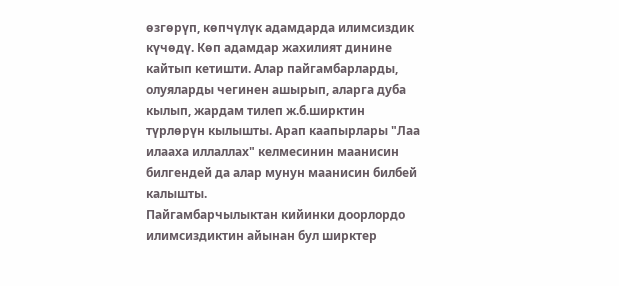өзгөрүп, көпчүлүк адамдарда илимсиздик күчөдү. Көп адамдар жахилият динине кайтып кетишти. Алар пайгамбарларды, олуяларды чегинен ашырып, аларга дуба кылып, жардам тилеп ж.б.ширктин түрлөрүн кылышты. Арап каапырлары "Лаа илааха иллаллах" келмесинин маанисин билгендей да алар мунун маанисин билбей калышты.
Пайгамбарчылыктан кийинки доорлордо илимсиздиктин айынан бул ширктер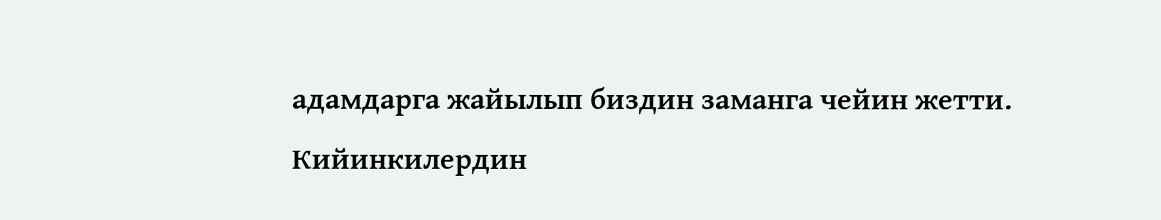адамдарга жайылып биздин заманга чейин жетти.
Кийинкилердин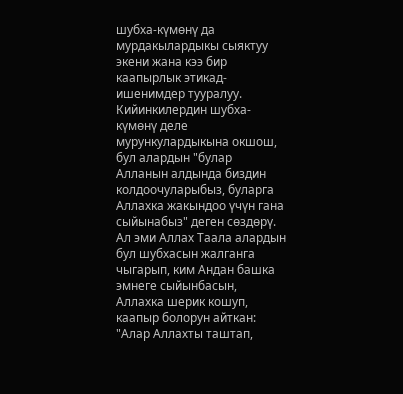шубха-күмөнү да мурдакылардыкы сыяктуу экени жана кээ бир каапырлык этикад-ишенимдер тууралуу.
Кийинкилердин шубха-күмөнү деле мурункулардыкына окшош, бул алардын "булар Алланын алдында биздин колдоочуларыбыз, буларга Аллахка жакындоо үчүн гана сыйынабыз" деген сөздөрү. Ал эми Аллах Таала алардын бул шубхасын жалганга чыгарып, ким Андан башка эмнеге сыйынбасын, Аллахка шерик кошуп, каапыр болорун айткан: "Алар Аллахты таштап,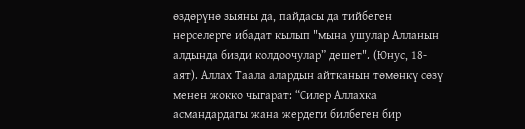өздөрүнө зыяны да, пайдасы да тийбеген нерселерге ибадат кылып "мына ушулар Алланын алдында бизди колдоочулар” дешет". (Юнус, 18-аят). Аллах Таала алардын айтканын төмөнкү сөзү менен жокко чыгарат: “Силер Аллахка асмандардагы жана жердеги билбеген бир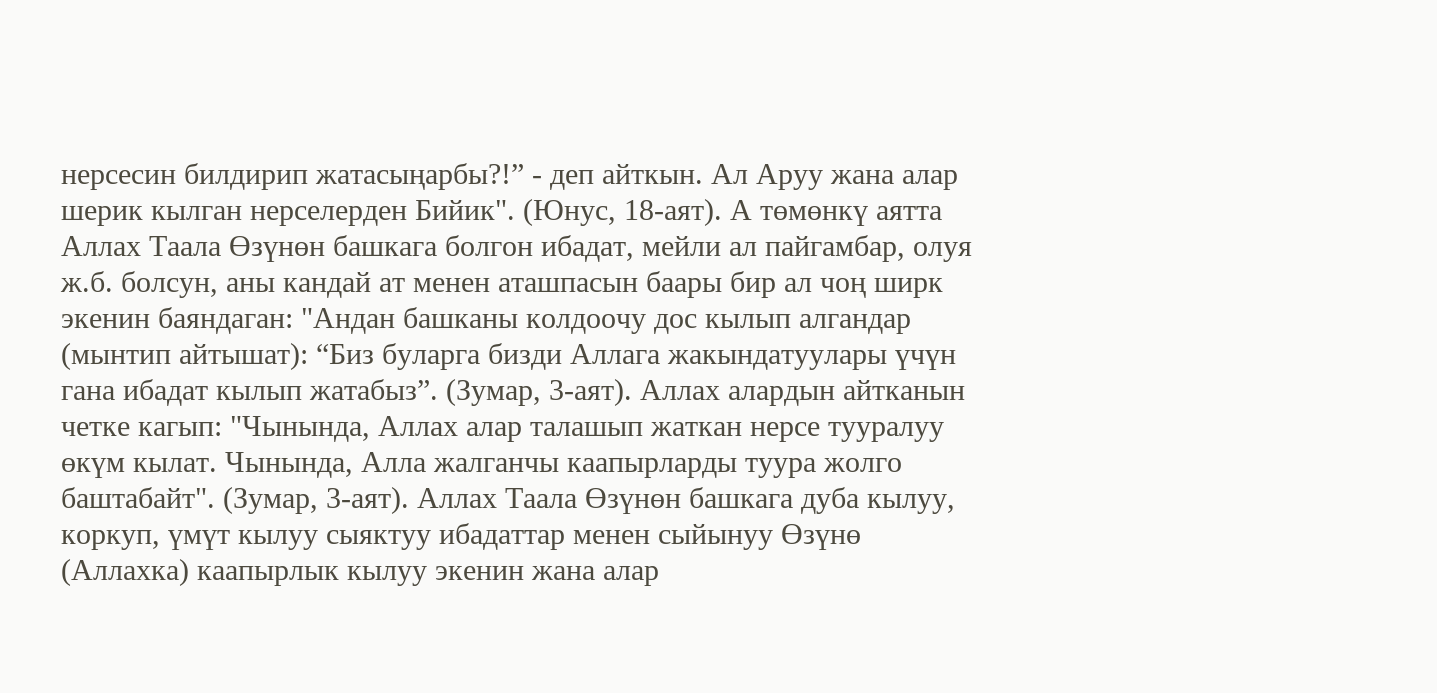нерсесин билдирип жатасыңарбы?!” - деп айткын. Ал Аруу жана алар шерик кылган нерселерден Бийик". (Юнус, 18-аят). А төмөнкү аятта Аллах Таала Өзүнөн башкага болгон ибадат, мейли ал пайгамбар, олуя ж.б. болсун, аны кандай ат менен аташпасын баары бир ал чоң ширк экенин баяндаган: "Андан башканы колдоочу дос кылып алгандар (мынтип айтышат): “Биз буларга бизди Аллага жакындатуулары үчүн гана ибадат кылып жатабыз”. (Зумар, 3-аят). Аллах алардын айтканын четке кагып: "Чынында, Аллах алар талашып жаткан нерсе тууралуу өкүм кылат. Чынында, Алла жалганчы каапырларды туура жолго баштабайт". (Зумар, 3-аят). Аллах Таала Өзүнөн башкага дуба кылуу, коркуп, үмүт кылуу сыяктуу ибадаттар менен сыйынуу Өзүнө (Аллахка) каапырлык кылуу экенин жана алар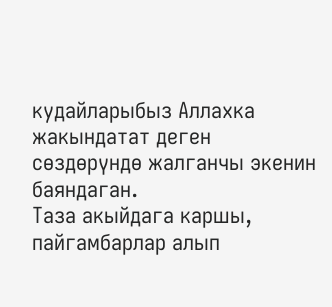кудайларыбыз Аллахка жакындатат деген сөздөрүндө жалганчы экенин баяндаган.
Таза акыйдага каршы, пайгамбарлар алып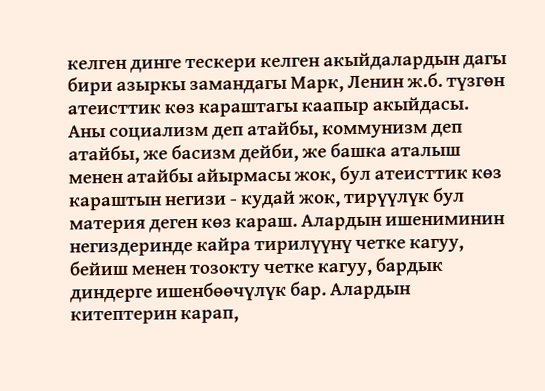келген динге тескери келген акыйдалардын дагы бири азыркы замандагы Марк, Ленин ж.б. түзгөн атеисттик көз караштагы каапыр акыйдасы. Аны социализм деп атайбы, коммунизм деп атайбы, же басизм дейби, же башка аталыш менен атайбы айырмасы жок, бул атеисттик көз караштын негизи - кудай жок, тирүүлүк бул материя деген көз караш. Алардын ишениминин негиздеринде кайра тирилүүнү четке кагуу, бейиш менен тозокту четке кагуу, бардык диндерге ишенбөөчүлүк бар. Алардын китептерин карап,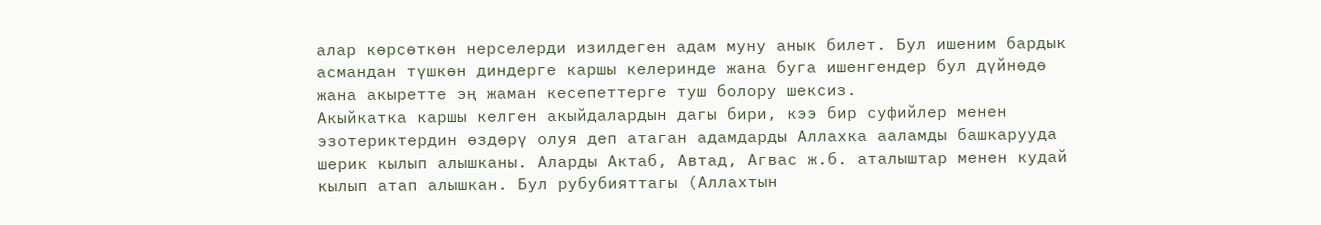алар көрсөткөн нерселерди изилдеген адам муну анык билет. Бул ишеним бардык асмандан түшкөн диндерге каршы келеринде жана буга ишенгендер бул дүйнөдө жана акыретте эң жаман кесепеттерге туш болору шексиз.
Акыйкатка каршы келген акыйдалардын дагы бири, кээ бир суфийлер менен эзотериктердин өздөрү олуя деп атаган адамдарды Аллахка ааламды башкарууда шерик кылып алышканы. Аларды Актаб, Автад, Агвас ж.б. аталыштар менен кудай кылып атап алышкан. Бул рубубияттагы (Аллахтын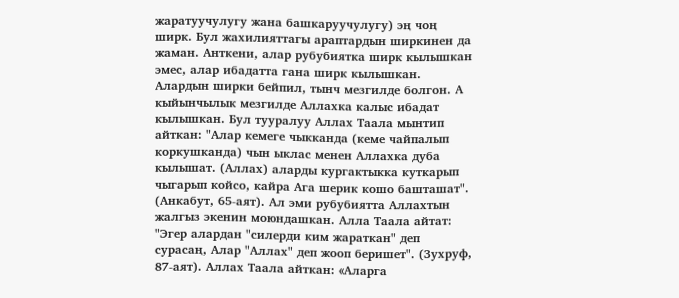жаратуучулугу жана башкаруучулугу) эң чоң ширк. Бул жахилияттагы араптардын ширкинен да жаман. Анткени, алар рубубиятка ширк кылышкан эмес, алар ибадатта гана ширк кылышкан. Алардын ширки бейпил, тынч мезгилде болгон. А кыйынчылык мезгилде Аллахка калыс ибадат кылышкан. Бул тууралуу Аллах Таала мынтип айткан: "Алар кемеге чыкканда (кеме чайпалып коркушканда) чын ыклас менен Аллахка дуба кылышат. (Аллах) аларды кургактыкка куткарып чыгарып койсо, кайра Ага шерик кошо башташат". (Анкабут, 65-аят). Ал эми рубубиятта Аллахтын жалгыз экенин моюндашкан. Алла Таала айтат: "Эгер алардан "силерди ким жараткан" деп сурасаң, Алар "Аллах" деп жооп беришет". (Зухруф, 87-аят). Аллах Таала айткан: «Аларга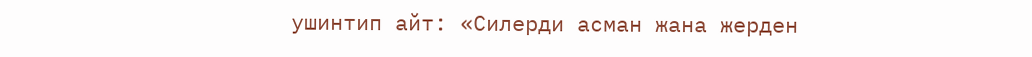ушинтип айт: «Силерди асман жана жерден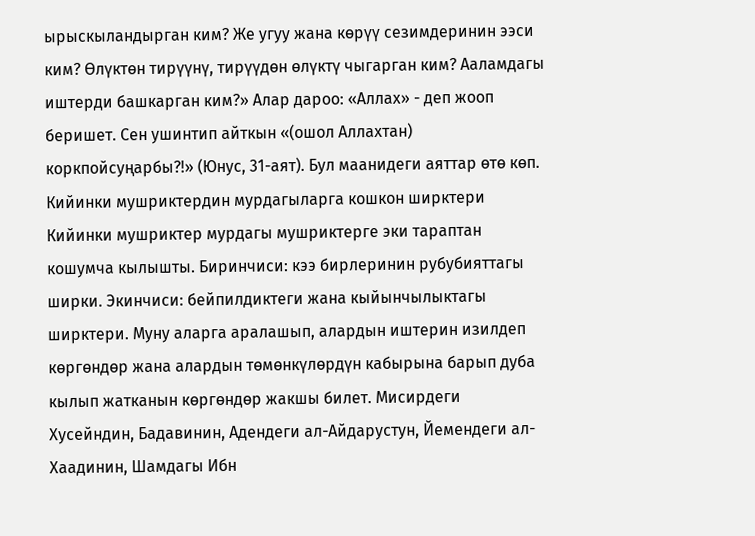ырыскыландырган ким? Же угуу жана көрүү сезимдеринин ээси ким? Өлүктөн тирүүнү, тирүүдөн өлүктү чыгарган ким? Ааламдагы иштерди башкарган ким?» Алар дароо: «Аллах» - деп жооп беришет. Сен ушинтип айткын «(ошол Аллахтан) коркпойсуңарбы?!» (Юнус, 31-аят). Бул маанидеги аяттар өтө көп.
Кийинки мушриктердин мурдагыларга кошкон ширктери
Кийинки мушриктер мурдагы мушриктерге эки тараптан кошумча кылышты. Биринчиси: кээ бирлеринин рубубияттагы ширки. Экинчиси: бейпилдиктеги жана кыйынчылыктагы ширктери. Муну аларга аралашып, алардын иштерин изилдеп көргөндөр жана алардын төмөнкүлөрдүн кабырына барып дуба кылып жатканын көргөндөр жакшы билет. Мисирдеги Хусейндин, Бадавинин, Адендеги ал-Айдарустун, Йемендеги ал-Хаадинин, Шамдагы Ибн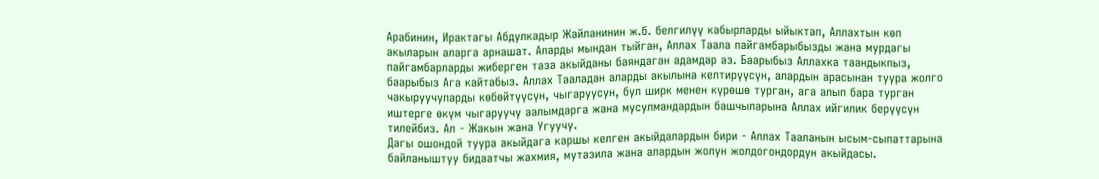Арабинин, Ирактагы Абдулкадыр Жайланинин ж.б. белгилүү кабырларды ыйыктап, Аллахтын көп акыларын аларга арнашат. Аларды мындан тыйган, Аллах Таала пайгамбарыбызды жана мурдагы пайгамбарларды жиберген таза акыйданы баяндаган адамдар аз. Баарыбыз Аллахка таандыкпыз, баарыбыз Ага кайтабыз. Аллах Тааладан аларды акылына келтирүүсүн, алардын арасынан туура жолго чакыруучуларды көбөйтүүсүн, чыгаруусун, бул ширк менен күрөшө турган, ага алып бара турган иштерге өкүм чыгаруучу аалымдарга жана мусулмандардын башчыларына Аллах ийгилик берүүсүн тилейбиз. Ал - Жакын жана Угуучу.
Дагы ошондой туура акыйдага каршы келген акыйдалардын бири - Аллах Тааланын ысым-сыпаттарына байланыштуу бидаатчы жахмия, мутазила жана алардын жолун жолдогондордун акыйдасы.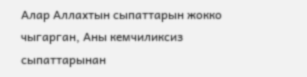Алар Аллахтын сыпаттарын жокко чыгарган, Аны кемчиликсиз сыпаттарынан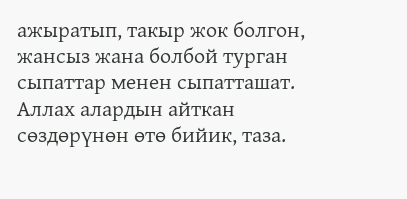ажыратып, такыр жок болгон, жансыз жана болбой турган сыпаттар менен сыпатташат. Аллах алардын айткан сөздөрүнөн өтө бийик, таза.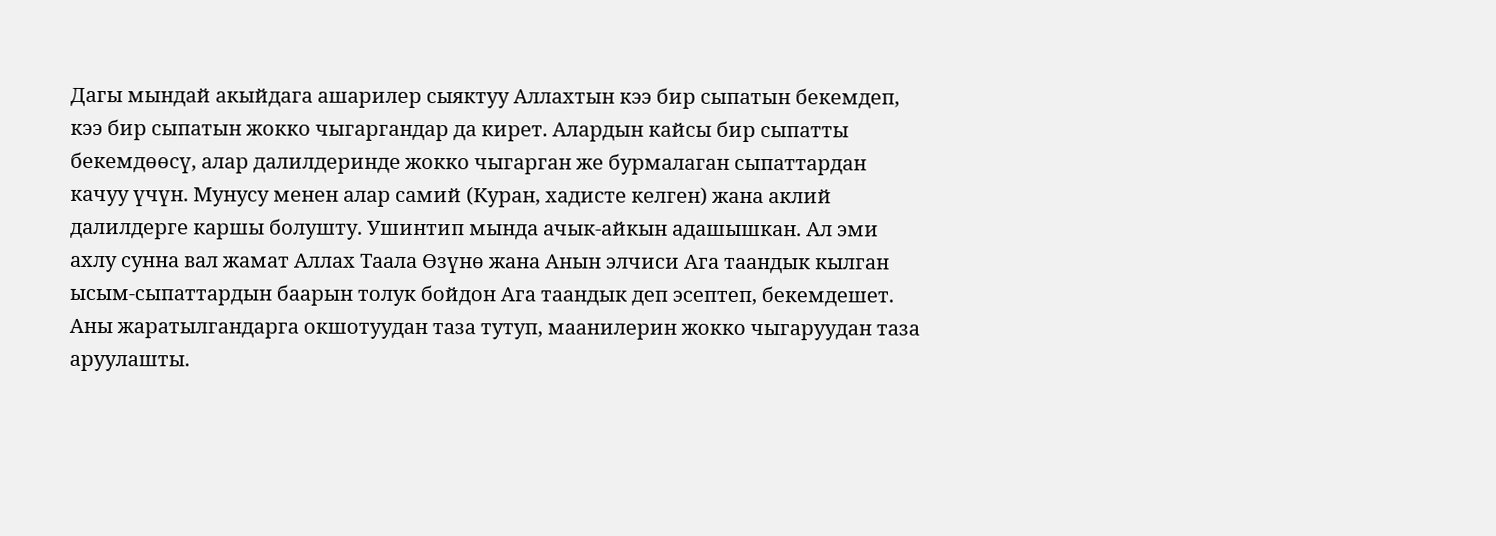Дагы мындай акыйдага ашарилер сыяктуу Аллахтын кээ бир сыпатын бекемдеп, кээ бир сыпатын жокко чыгаргандар да кирет. Алардын кайсы бир сыпатты бекемдөөсү, алар далилдеринде жокко чыгарган же бурмалаган сыпаттардан качуу үчүн. Мунусу менен алар самий (Куран, хадисте келген) жана аклий далилдерге каршы болушту. Ушинтип мында ачык-айкын адашышкан. Ал эми ахлу сунна вал жамат Аллах Таала Өзүнө жана Анын элчиси Ага таандык кылган ысым-сыпаттардын баарын толук бойдон Ага таандык деп эсептеп, бекемдешет. Аны жаратылгандарга окшотуудан таза тутуп, маанилерин жокко чыгаруудан таза аруулашты.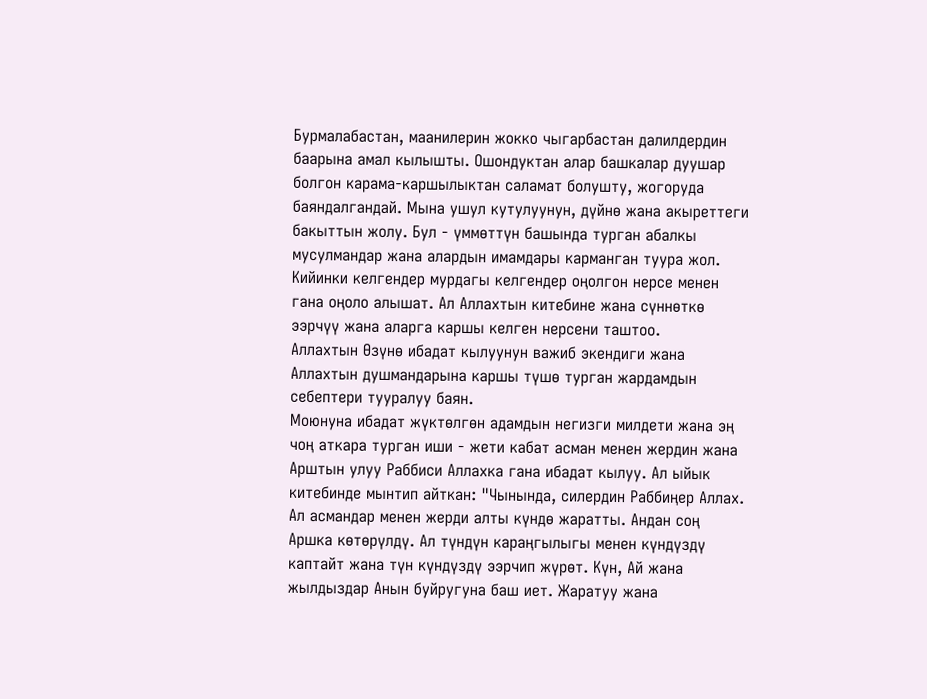Бурмалабастан, маанилерин жокко чыгарбастан далилдердин баарына амал кылышты. Ошондуктан алар башкалар дуушар болгон карама-каршылыктан саламат болушту, жогоруда баяндалгандай. Мына ушул кутулуунун, дүйнө жана акыреттеги бакыттын жолу. Бул - үммөттүн башында турган абалкы мусулмандар жана алардын имамдары карманган туура жол. Кийинки келгендер мурдагы келгендер оңолгон нерсе менен гана оңоло алышат. Ал Аллахтын китебине жана сүннөткө ээрчүү жана аларга каршы келген нерсени таштоо.
Аллахтын Өзүнө ибадат кылуунун важиб экендиги жана Аллахтын душмандарына каршы түшө турган жардамдын себептери тууралуу баян.
Моюнуна ибадат жүктөлгөн адамдын негизги милдети жана эң чоң аткара турган иши - жети кабат асман менен жердин жана Арштын улуу Раббиси Аллахка гана ибадат кылуу. Ал ыйык китебинде мынтип айткан: "Чынында, силердин Раббиңер Аллах. Ал асмандар менен жерди алты күндө жаратты. Андан соң Аршка көтөрүлдү. Ал түндүн караңгылыгы менен күндүздү каптайт жана түн күндүздү ээрчип жүрөт. Күн, Ай жана жылдыздар Анын буйругуна баш иет. Жаратуу жана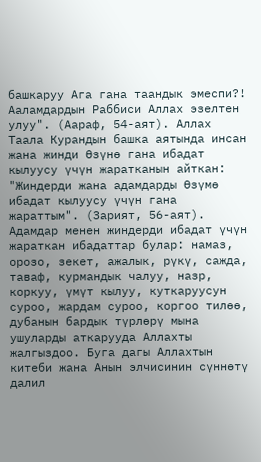башкаруу Ага гана таандык эмеспи?! Ааламдардын Раббиси Аллах эзелтен улуу". (Аараф, 54-аят). Аллах Таала Курандын башка аятында инсан жана жинди Өзүнө гана ибадат кылуусу үчүн жаратканын айткан: "Жиндерди жана адамдарды Өзүмө ибадат кылуусу үчүн гана жараттым". (Зарият, 56-аят). Адамдар менен жиндерди ибадат үчүн жараткан ибадаттар булар: намаз, орозо, зекет, ажалык, рүкү, сажда, таваф, курмандык чалуу, назр, коркуу, үмүт кылуу, куткаруусун суроо, жардам суроо, коргоо тилөө, дубанын бардык түрлөрү мына ушуларды аткарууда Аллахты жалгыздоо. Буга дагы Аллахтын китеби жана Анын элчисинин сүннөтү далил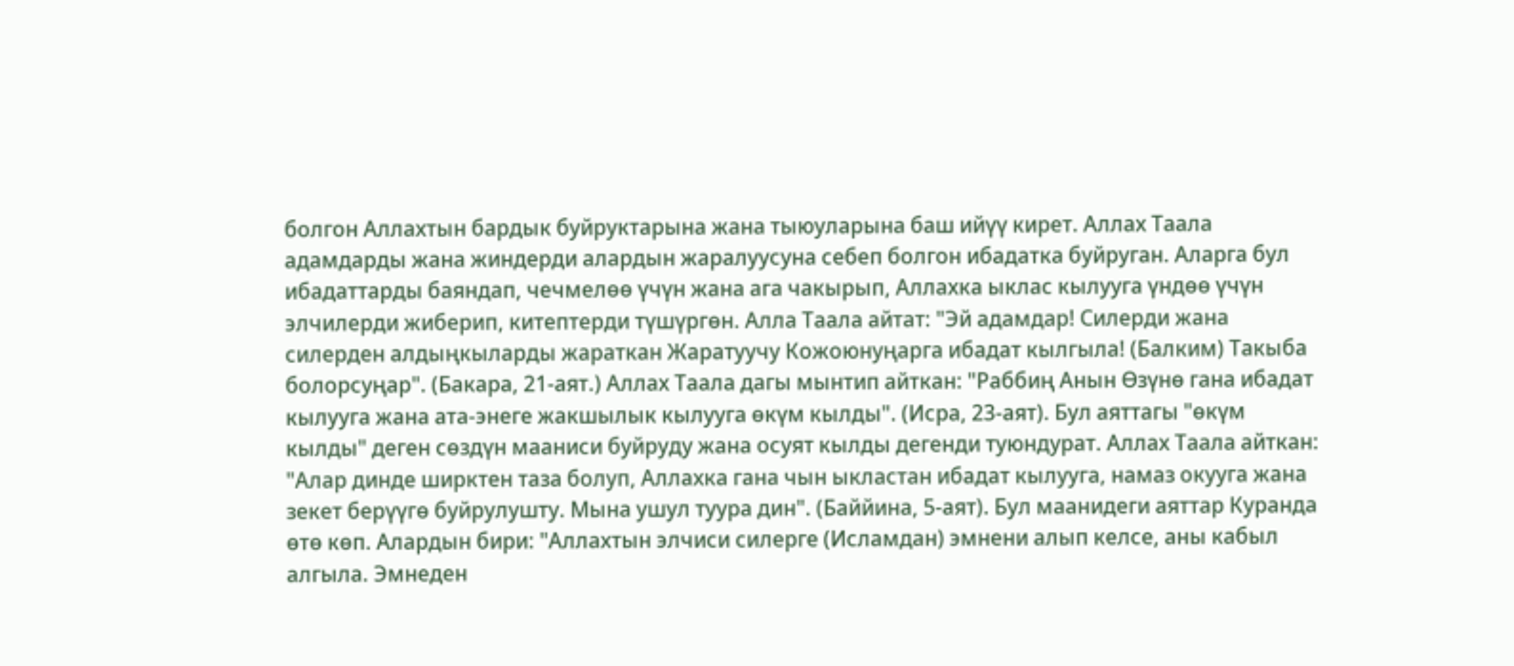болгон Аллахтын бардык буйруктарына жана тыюуларына баш ийүү кирет. Аллах Таала адамдарды жана жиндерди алардын жаралуусуна себеп болгон ибадатка буйруган. Аларга бул ибадаттарды баяндап, чечмелөө үчүн жана ага чакырып, Аллахка ыклас кылууга үндөө үчүн элчилерди жиберип, китептерди түшүргөн. Алла Таала айтат: "Эй адамдар! Силерди жана силерден алдыңкыларды жараткан Жаратуучу Кожоюнуңарга ибадат кылгыла! (Балким) Такыба болорсуңар". (Бакара, 21-аят.) Аллах Таала дагы мынтип айткан: "Раббиң Анын Өзүнө гана ибадат кылууга жана ата-энеге жакшылык кылууга өкүм кылды". (Исра, 23-аят). Бул аяттагы "өкүм кылды" деген сөздүн мааниси буйруду жана осуят кылды дегенди туюндурат. Аллах Таала айткан: "Алар динде ширктен таза болуп, Аллахка гана чын ыкластан ибадат кылууга, намаз окууга жана зекет берүүгө буйрулушту. Мына ушул туура дин". (Баййина, 5-аят). Бул маанидеги аяттар Куранда өтө көп. Алардын бири: "Аллахтын элчиси силерге (Исламдан) эмнени алып келсе, аны кабыл алгыла. Эмнеден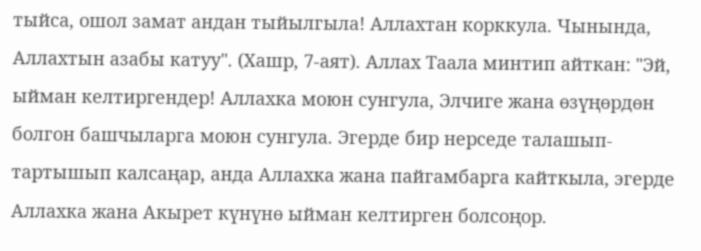тыйса, ошол замат андан тыйылгыла! Аллахтан корккула. Чынында, Аллахтын азабы катуу". (Хашр, 7-аят). Аллах Таала минтип айткан: "Эй, ыйман келтиргендер! Аллахка моюн сунгула, Элчиге жана өзүңөрдөн болгон башчыларга моюн сунгула. Эгерде бир нерседе талашып-тартышып калсаңар, анда Аллахка жана пайгамбарга кайткыла, эгерде Аллахка жана Акырет күнүнө ыйман келтирген болсоңор.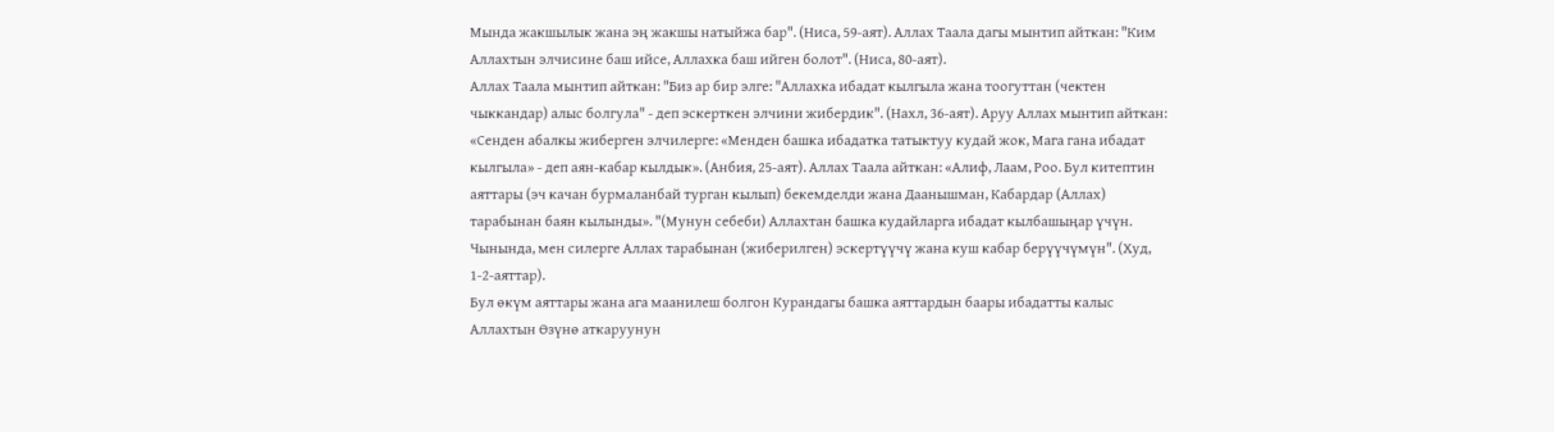Мында жакшылык жана эң жакшы натыйжа бар". (Ниса, 59-аят). Аллах Таала дагы мынтип айткан: "Ким Аллахтын элчисине баш ийсе, Аллахка баш ийген болот". (Ниса, 80-аят).
Аллах Таала мынтип айткан: "Биз ар бир элге: "Аллахка ибадат кылгыла жана тоогуттан (чектен чыккандар) алыс болгула" - деп эскерткен элчини жибердик". (Нахл, 36-аят). Аруу Аллах мынтип айткан: «Сенден абалкы жиберген элчилерге: «Менден башка ибадатка татыктуу кудай жок, Мага гана ибадат кылгыла» - деп аян-кабар кылдык». (Анбия, 25-аят). Аллах Таала айткан: «Алиф, Лаам, Роо. Бул китептин аяттары (эч качан бурмаланбай турган кылып) бекемделди жана Даанышман, Кабардар (Аллах) тарабынан баян кылынды». "(Мунун себеби) Аллахтан башка кудайларга ибадат кылбашыңар үчүн. Чынында, мен силерге Аллах тарабынан (жиберилген) эскертүүчү жана куш кабар берүүчүмүн". (Худ, 1-2-аяттар).
Бул өкүм аяттары жана ага маанилеш болгон Курандагы башка аяттардын баары ибадатты калыс Аллахтын Өзүнө аткаруунун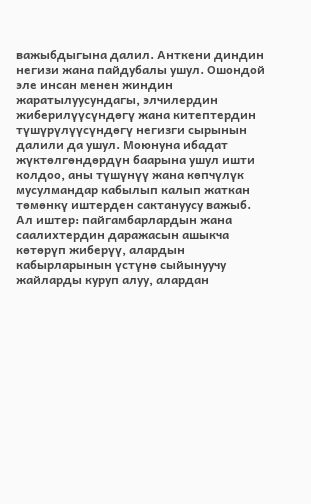важыбдыгына далил. Анткени диндин негизи жана пайдубалы ушул. Ошондой эле инсан менен жиндин жаратылуусундагы, элчилердин жиберилүүсүндөгү жана китептердин түшүрүлүүсүндөгү негизги сырынын далили да ушул. Моюнуна ибадат жүктөлгөндөрдүн баарына ушул ишти колдоо, аны түшүнүү жана көпчүлүк мусулмандар кабылып калып жаткан төмөнкү иштерден сактануусу важыб. Ал иштер: пайгамбарлардын жана саалихтердин даражасын ашыкча көтөрүп жиберүү, алардын кабырларынын үстүнө сыйынуучу жайларды куруп алуу, алардан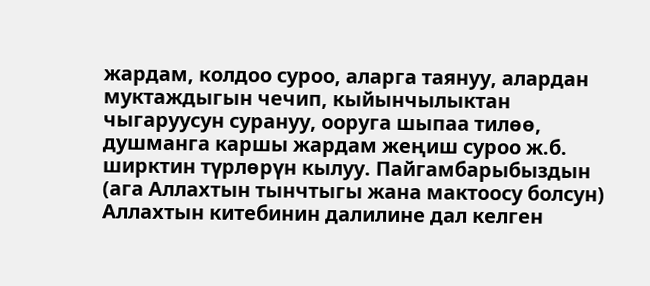жардам, колдоо суроо, аларга таянуу, алардан муктаждыгын чечип, кыйынчылыктан чыгаруусун сурануу, ооруга шыпаа тилөө, душманга каршы жардам жеңиш суроо ж.б. ширктин түрлөрүн кылуу. Пайгамбарыбыздын (ага Аллахтын тынчтыгы жана мактоосу болсун) Аллахтын китебинин далилине дал келген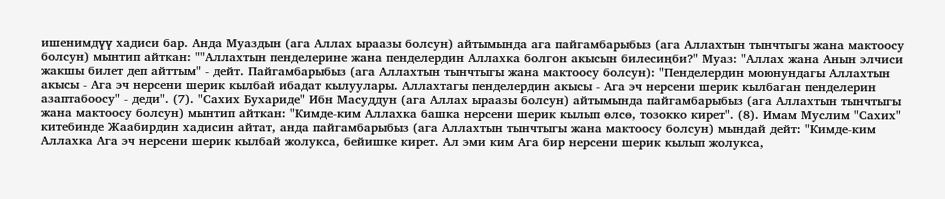ишенимдүү хадиси бар. Анда Муаздын (ага Аллах ыраазы болсун) айтымында ага пайгамбарыбыз (ага Аллахтын тынчтыгы жана мактоосу болсун) мынтип айткан: ""Аллахтын пенделерине жана пенделердин Аллахка болгон акысын билесиңби?" Муаз: "Аллах жана Анын элчиси жакшы билет деп айттым" - дейт. Пайгамбарыбыз (ага Аллахтын тынчтыгы жана мактоосу болсун): "Пенделердин моюнундагы Аллахтын акысы - Ага эч нерсени шерик кылбай ибадат кылуулары. Аллахтагы пенделердин акысы - Ага эч нерсени шерик кылбаган пенделерин азаптабоосу" - деди". (7). "Сахих Бухариде" Ибн Масуддун (ага Аллах ыраазы болсун) айтымында пайгамбарыбыз (ага Аллахтын тынчтыгы жана мактоосу болсун) мынтип айткан: "Кимде-ким Аллахка башка нерсени шерик кылып өлсө, тозокко кирет". (8). Имам Муслим "Сахих" китебинде Жаабирдин хадисин айтат, анда пайгамбарыбыз (ага Аллахтын тынчтыгы жана мактоосу болсун) мындай дейт: "Кимде-ким Аллахка Ага эч нерсени шерик кылбай жолукса, бейишке кирет. Ал эми ким Ага бир нерсени шерик кылып жолукса,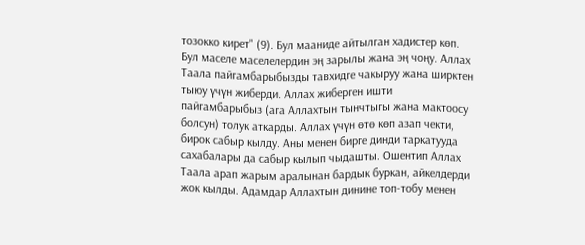тозокко кирет" (9). Бул мааниде айтылган хадистер көп. Бул маселе маселелердин эң зарылы жана эң чоңу. Аллах Таала пайгамбарыбызды тавхидге чакыруу жана ширктен тыюу үчүн жиберди. Аллах жиберген ишти пайгамбарыбыз (ага Аллахтын тынчтыгы жана мактоосу болсун) толук аткарды. Аллах үчүн өтө көп азап чекти, бирок сабыр кылду. Аны менен бирге динди таркатууда сахабалары да сабыр кылып чыдашты. Ошентип Аллах Таала арап жарым аралынан бардык буркан, айкелдерди жок кылды. Адамдар Аллахтын динине топ-тобу менен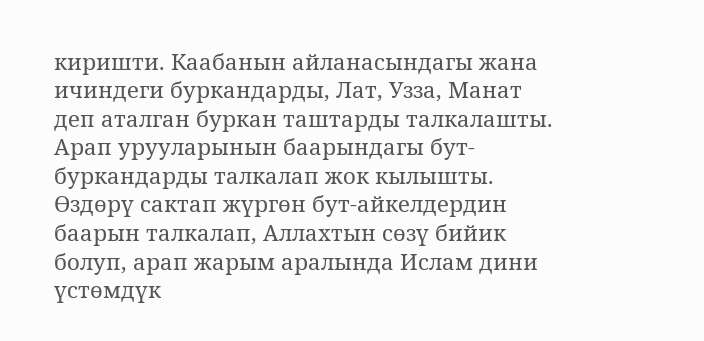киришти. Каабанын айланасындагы жана ичиндеги буркандарды, Лат, Узза, Манат деп аталган буркан таштарды талкалашты. Арап урууларынын баарындагы бут-буркандарды талкалап жок кылышты. Өздөрү сактап жүргөн бут-айкелдердин баарын талкалап, Аллахтын сөзү бийик болуп, арап жарым аралында Ислам дини үстөмдүк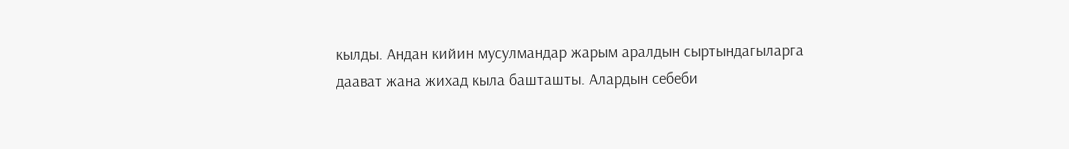кылды. Андан кийин мусулмандар жарым аралдын сыртындагыларга даават жана жихад кыла башташты. Алардын себеби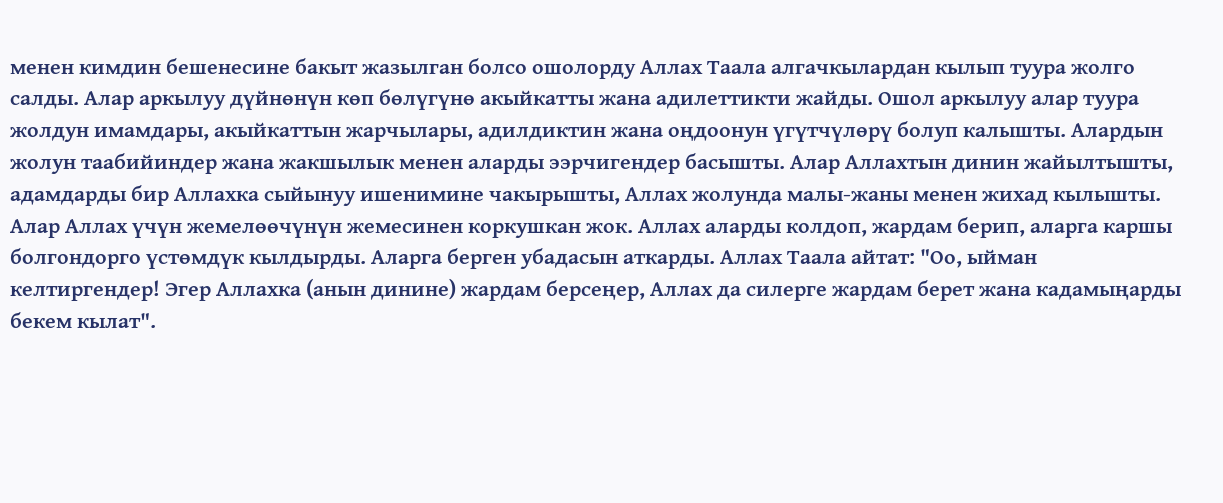менен кимдин бешенесине бакыт жазылган болсо ошолорду Аллах Таала алгачкылардан кылып туура жолго салды. Алар аркылуу дүйнөнүн көп бөлүгүнө акыйкатты жана адилеттикти жайды. Ошол аркылуу алар туура жолдун имамдары, акыйкаттын жарчылары, адилдиктин жана оңдоонун үгүтчүлөрү болуп калышты. Алардын жолун таабийиндер жана жакшылык менен аларды ээрчигендер басышты. Алар Аллахтын динин жайылтышты, адамдарды бир Аллахка сыйынуу ишенимине чакырышты, Аллах жолунда малы-жаны менен жихад кылышты. Алар Аллах үчүн жемелөөчүнүн жемесинен коркушкан жок. Аллах аларды колдоп, жардам берип, аларга каршы болгондорго үстөмдүк кылдырды. Аларга берген убадасын аткарды. Аллах Таала айтат: "Оо, ыйман келтиргендер! Эгер Аллахка (анын динине) жардам берсеңер, Аллах да силерге жардам берет жана кадамыңарды бекем кылат".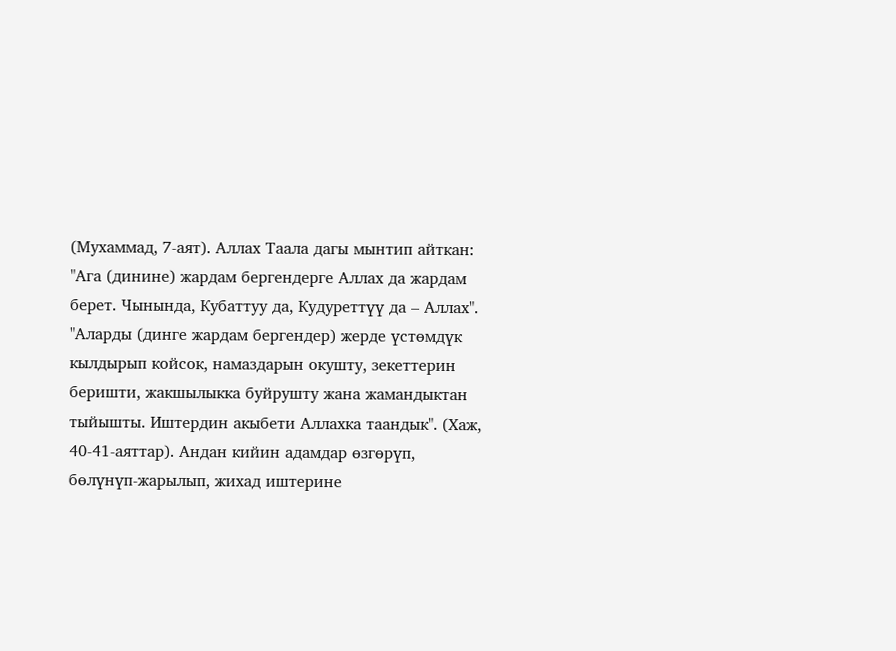(Мухаммад, 7-аят). Аллах Таала дагы мынтип айткан: "Ага (динине) жардам бергендерге Аллах да жардам берет. Чынында, Кубаттуу да, Кудуреттүү да – Аллах". "Аларды (динге жардам бергендер) жерде үстөмдүк кылдырып койсок, намаздарын окушту, зекеттерин беришти, жакшылыкка буйрушту жана жамандыктан тыйышты. Иштердин акыбети Аллахка таандык". (Хаж, 40-41-аяттар). Андан кийин адамдар өзгөрүп, бөлүнүп-жарылып, жихад иштерине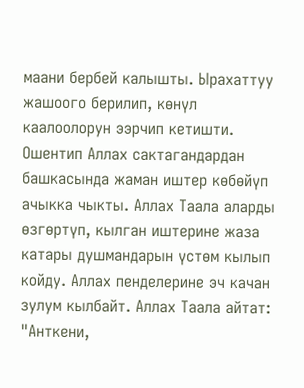маани бербей калышты. Ырахаттуу жашоого берилип, көнүл каалоолорун ээрчип кетишти. Ошентип Аллах сактагандардан башкасында жаман иштер көбөйүп ачыкка чыкты. Аллах Таала аларды өзгөртүп, кылган иштерине жаза катары душмандарын үстөм кылып койду. Аллах пенделерине эч качан зулум кылбайт. Аллах Таала айтат: "Анткени,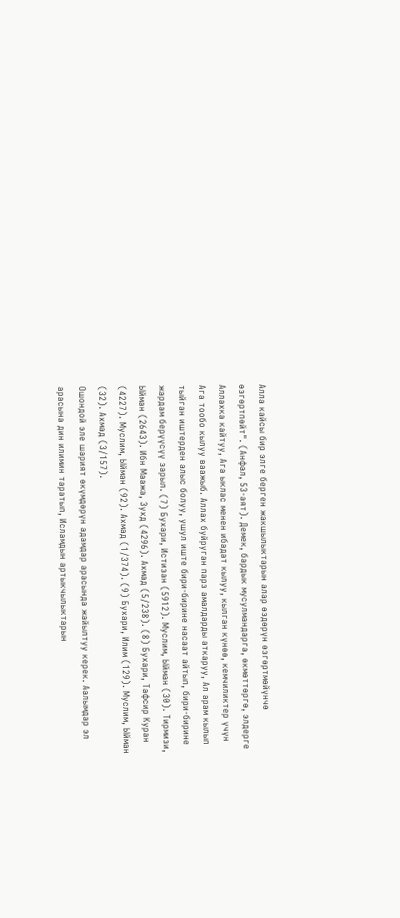Алла кайсы бир элге берген жакшылыктарын алар өздөрүн өзгөртмөйүнчө өзгөртпөйт". (Анфал, 53-аят). Демек, бардык мусулмандарга, өкмөттөргө, элдерге Аллахка кайтуу, Ага ыклас менен ибадат кылуу, кылган күнөө, кемчиликтер үчүн Ага тообо кылуу ваажыб. Аллах буйруган парз амалдарды аткаруу, Ал арам кылып тыйган иштерден алыс болуу, ушул иште бири-бирине насаат айтып, бири-бирине жардам берүүсүү зарыл. (7) Бухари, Истизан (5912). Муслим, Ыйман (30). Тирмизи, Ыйман (2643). Ибн Маажа, Зухд (4296). Ахмад (5/238). (8) Бухари, Тафсир Куран (4227). Муслим, Ыйман (92). Ахмад (1/374). (9) Бухари, Илим (129). Муслим, Ыйман (32). Ахмад (3/157).
Ошондой эле шарият өкүмдөрүн адамдар арасында жайылтуу керек. Аалымдар эл арасына дин илимин таратып, Исламдын артыкчылыктарын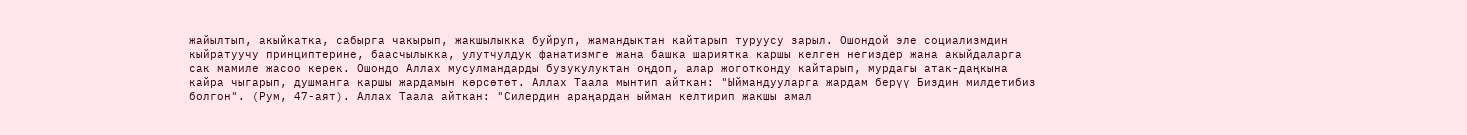жайылтып, акыйкатка, сабырга чакырып, жакшылыкка буйруп, жамандыктан кайтарып туруусу зарыл. Ошондой эле социализмдин кыйратуучу принциптерине, баасчылыкка, улутчулдук фанатизмге жана башка шариятка каршы келген негиздер жана акыйдаларга сак мамиле жасоо керек. Ошондо Аллах мусулмандарды бузукулуктан оңдоп, алар жоготконду кайтарып, мурдагы атак-даңкына кайра чыгарып, душманга каршы жардамын көрсөтөт. Аллах Таала мынтип айткан: "Ыймандууларга жардам берүү Биздин милдетибиз болгон". (Рум, 47-аят). Аллах Таала айткан: "Силердин араңардан ыйман келтирип жакшы амал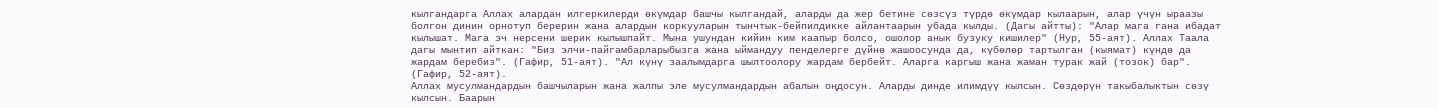кылгандарга Аллах алардан илгеркилерди өкүмдар башчы кылгандай, аларды да жер бетине сөзсүз түрдө өкүмдар кылаарын, алар үчүн ыраазы болгон динин орнотуп берерин жана алардын коркууларын тынчтык-бейпилдикке айлантаарын убада кылды. (Дагы айтты): "Алар мага гана ибадат кылышат. Мага эч нерсени шерик кылышпайт. Мына ушундан кийин ким каапыр болсо, ошолор анык бузуку кишилер" (Нур, 55-аят). Аллах Таала дагы мынтип айткан: "Биз элчи-пайгамбарларыбызга жана ыймандуу пенделерге дүйнө жашоосунда да, күбөлөр тартылган (кыямат) күндө да жардам беребиз". (Гафир, 51-аят). "Ал күнү заалымдарга шылтоолору жардам бербейт. Аларга каргыш жана жаман турак жай (тозок) бар". (Гафир, 52-аят).
Аллах мусулмандардын башчыларын жана жалпы эле мусулмандардын абалын оңдосун. Аларды динде илимдүү кылсын. Сөздөрүн такыбалыктын сөзү кылсын. Баарын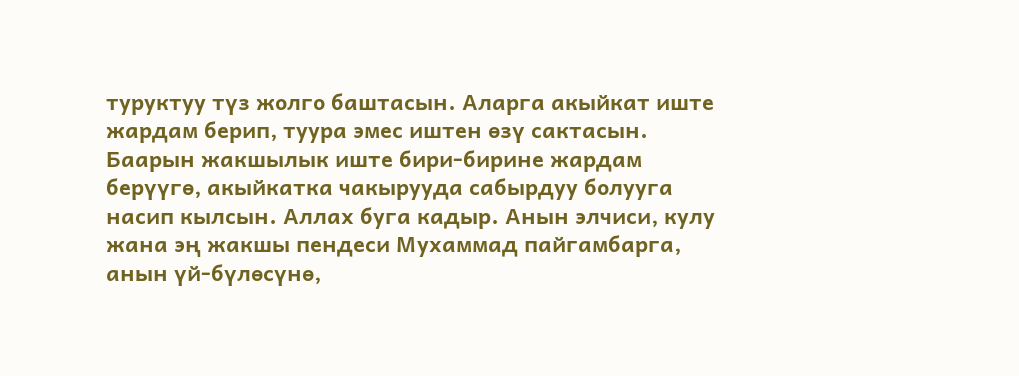туруктуу түз жолго баштасын. Аларга акыйкат иште жардам берип, туура эмес иштен өзү сактасын. Баарын жакшылык иште бири-бирине жардам берүүгө, акыйкатка чакырууда сабырдуу болууга насип кылсын. Аллах буга кадыр. Анын элчиси, кулу жана эң жакшы пендеси Мухаммад пайгамбарга, анын үй-бүлөсүнө,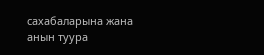сахабаларына жана анын туура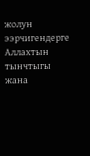жолун ээрчигендерге Аллахтын тынчтыгы жана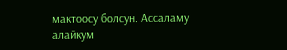мактоосу болсун. Ассаламу алайкум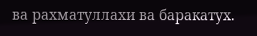ва рахматуллахи ва баракатух.